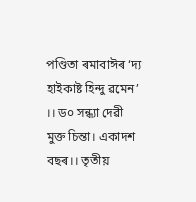পণ্ডিতা ৰমাবাঈৰ ‘দ্য হাইকাষ্ট হিন্দু ৱমেন’ ।। ড০ সন্ধ্যা দেৱী
মুক্ত চিন্তা। একাদশ বছৰ।। তৃতীয়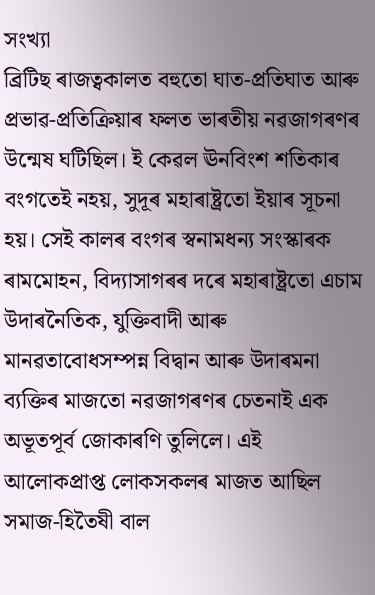সংখ্যা
ব্ৰিটিছ ৰাজত্বকালত বহুতো ঘাত-প্রতিঘাত আৰু প্ৰভাৱ-প্ৰতিক্ৰিয়াৰ ফলত ভাৰতীয় নৱজাগৰণৰ উন্মেষ ঘটিছিল। ই কেৱল ঊনবিংশ শতিকাৰ বংগতেই নহয়, সুদূৰ মহাৰাষ্ট্ৰতো ইয়াৰ সূচনা হয়। সেই কালৰ বংগৰ স্বনামধন্য সংস্কাৰক ৰামমোহন, বিদ্যাসাগৰৰ দৰে মহাৰাষ্ট্ৰতো এচাম উদাৰনৈতিক, যুক্তিবাদী আৰু মানৱতাবোধসম্পন্ন বিদ্বান আৰু উদাৰমনা ব্যক্তিৰ মাজতো নৱজাগৰণৰ চেতনাই এক অভূতপূর্ব জোকাৰণি তুলিলে। এই আলোকপ্রাপ্ত লোকসকলৰ মাজত আছিল সমাজ-হিতৈষী বাল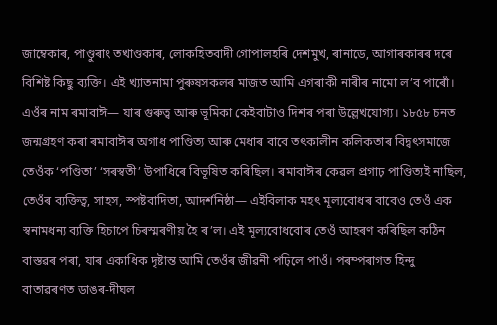জাম্বেকাৰ, পাণ্ডুৰাং তখাণ্ডকাৰ, লোকহিতবাদী গোপালহৰি দেশমুখ, ৰানাডে, আগাৰকাৰৰ দৰে বিশিষ্ট কিছু ব্যক্তি। এই খ্যাতনামা পুৰুষসকলৰ মাজত আমি এগৰাকী নাৰীৰ নামো ল’ব পাৰোঁ। এওঁৰ নাম ৰমাবাঈ— যাৰ গুৰুত্ব আৰু ভূমিকা কেইবাটাও দিশৰ পৰা উল্লেখযোগ্য। ১৮৫৮ চনত জন্মগ্ৰহণ কৰা ৰমাবাঈৰ অগাধ পাণ্ডিত্য আৰু মেধাৰ বাবে তৎকালীন কলিকতাৰ বিদ্বৎসমাজে তেওঁক ‘পণ্ডিতা’ ‘সৰস্বতী’ উপাধিৰে বিভূষিত কৰিছিল। ৰমাবাঈৰ কেৱল প্ৰগাঢ় পাণ্ডিত্যই নাছিল, তেওঁৰ ব্যক্তিত্ব, সাহস, স্পষ্টবাদিতা, আদর্শনিষ্ঠা— এইবিলাক মহৎ মূল্যবোধৰ বাবেও তেওঁ এক স্বনামধন্য ব্যক্তি হিচাপে চিৰস্মৰণীয় হৈ ৰ’ল। এই মূল্যবোধবোৰ তেওঁ আহৰণ কৰিছিল কঠিন বাস্তৱৰ পৰা, যাৰ একাধিক দৃষ্টান্ত আমি তেওঁৰ জীৱনী পঢ়িলে পাওঁ। পৰম্পৰাগত হিন্দু বাতাৱৰণত ডাঙৰ-দীঘল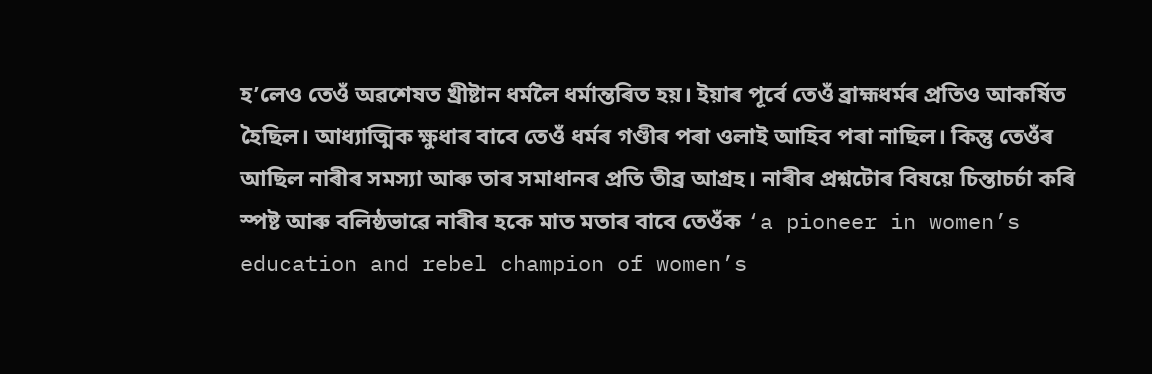হ’লেও তেওঁ অৱশেষত খ্ৰীষ্টান ধৰ্মলৈ ধৰ্মান্তৰিত হয়। ইয়াৰ পূৰ্বে তেওঁ ব্ৰাহ্মধৰ্মৰ প্রতিও আকৰ্ষিত হৈছিল। আধ্যাত্মিক ক্ষুধাৰ বাবে তেওঁ ধৰ্মৰ গণ্ডীৰ পৰা ওলাই আহিব পৰা নাছিল। কিন্তু তেওঁৰ আছিল নাৰীৰ সমস্যা আৰু তাৰ সমাধানৰ প্ৰতি তীব্র আগ্রহ। নাৰীৰ প্ৰশ্নটোৰ বিষয়ে চিন্তাচর্চা কৰি স্পষ্ট আৰু বলিষ্ঠভাৱে নাৰীৰ হকে মাত মতাৰ বাবে তেওঁক ‘a pioneer in women’s education and rebel champion of women’s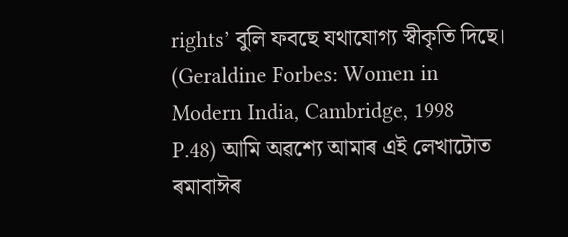rights’ বুলি ফবছে যথাযোগ্য স্বীকৃতি দিছে। (Geraldine Forbes: Women in Modern India, Cambridge, 1998 P.48) আমি অৱশ্যে আমাৰ এই লেখাটোত ৰমাবাঈৰ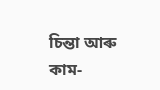চিন্তা আৰু কাম-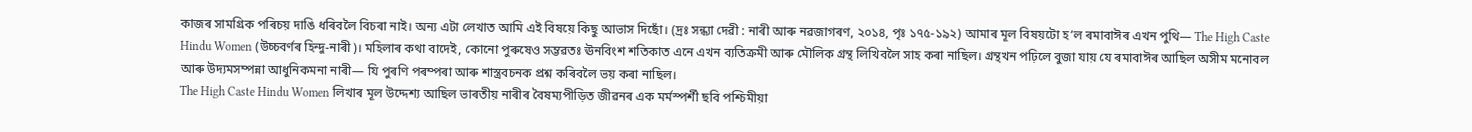কাজৰ সামগ্রিক পৰিচয় দাঙি ধৰিবলৈ বিচৰা নাই। অন্য এটা লেখাত আমি এই বিষয়ে কিছু আভাস দিছোঁ। (দ্রঃ সন্ধ্যা দেৱী : নাৰী আৰু নৱজাগৰণ, ২০১৪, পৃঃ ১৭৫-১৯২) আমাৰ মূল বিষয়টো হ’ল ৰমাবাঈৰ এখন পুথি— The High Caste Hindu Women (উচ্চবৰ্ণৰ হিন্দু-নাৰী)। মহিলাৰ কথা বাদেই, কোনো পুৰুষেও সম্ভৱতঃ ঊনবিংশ শতিকাত এনে এখন ব্যতিক্ৰমী আৰু মৌলিক গ্রন্থ লিখিবলৈ সাহ কৰা নাছিল। গ্রন্থখন পঢ়িলে বুজা যায় যে ৰমাবাঈৰ আছিল অসীম মনোবল আৰু উদ্যমসম্পন্না আধুনিকমনা নাৰী— যি পুৰণি পৰম্পৰা আৰু শাস্ত্ৰবচনক প্ৰশ্ন কৰিবলৈ ভয় কৰা নাছিল।
The High Caste Hindu Women লিখাৰ মূল উদ্দেশ্য আছিল ভাৰতীয় নাৰীৰ বৈষম্যপীড়িত জীৱনৰ এক মর্মস্পর্শী ছবি পশ্চিমীয়া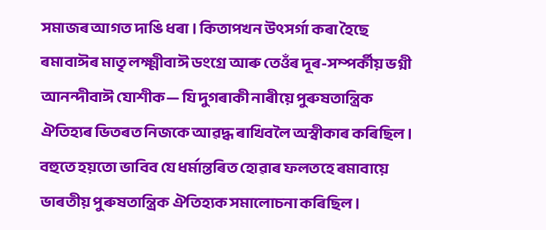সমাজৰ আগত দাঙি ধৰা। কিতাপখন উৎসৰ্গা কৰা হৈছে ৰমাবাঈৰ মাতৃ লক্ষ্মীবাঈ ডংগ্ৰে আৰু তেওঁৰ দূৰ-সম্পৰ্কীয় ভগ্নী আনন্দীবাঈ যোশীক— যি দুগৰাকী নাৰীয়ে পুৰুষতান্ত্রিক ঐতিহ্যৰ ভিতৰত নিজকে আৱদ্ধ ৰাখিবলৈ অস্বীকাৰ কৰিছিল। বহুতে হয়তো ভাবিব যে ধৰ্মান্তৰিত হোৱাৰ ফলতহে ৰমাবায়ে ভাৰতীয় পুৰুষতান্ত্রিক ঐতিহ্যক সমালোচনা কৰিছিল।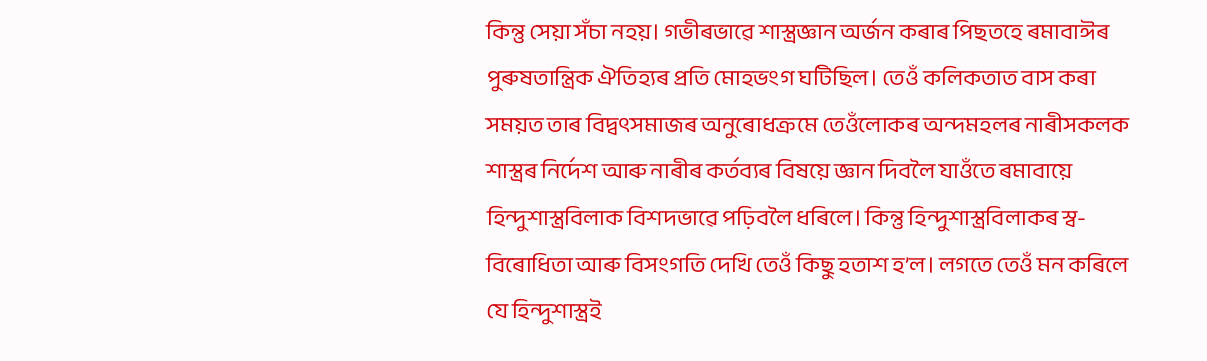কিন্তু সেয়া সঁচা নহয়। গভীৰভাৱে শাস্ত্ৰজ্ঞান অৰ্জন কৰাৰ পিছতহে ৰমাবাঈৰ পুৰুষতান্ত্রিক ঐতিহ্যৰ প্ৰতি মোহভংগ ঘটিছিল। তেওঁ কলিকতাত বাস কৰা সময়ত তাৰ বিদ্বৎসমাজৰ অনুৰোধক্রমে তেওঁলোকৰ অন্দমহলৰ নাৰীসকলক শাস্ত্ৰৰ নিৰ্দেশ আৰু নাৰীৰ কৰ্তব্যৰ বিষয়ে জ্ঞান দিবলৈ যাওঁতে ৰমাবায়ে হিন্দুশাস্ত্রবিলাক বিশদভাৱে পঢ়িবলৈ ধৰিলে। কিন্তু হিন্দুশাস্ত্ৰবিলাকৰ স্ব-বিৰোধিতা আৰু বিসংগতি দেখি তেওঁ কিছু হতাশ হ’ল। লগতে তেওঁ মন কৰিলে যে হিন্দুশাস্ত্রই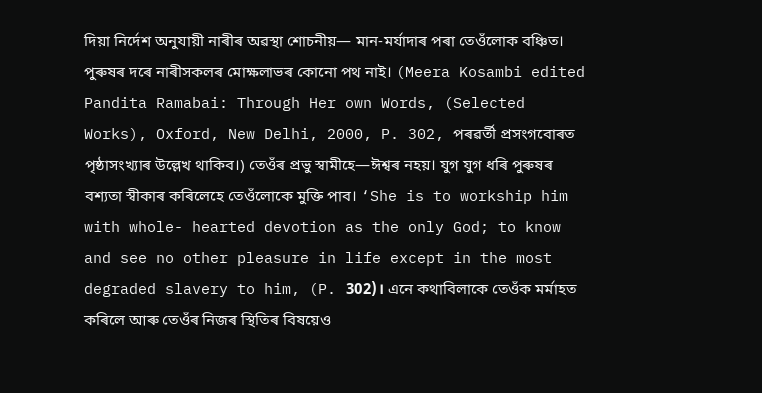দিয়া নিৰ্দেশ অনুযায়ী নাৰীৰ অৱস্থা শোচনীয়— মান-মর্যাদাৰ পৰা তেওঁলোক বঞ্চিত। পুৰুষৰ দৰে নাৰীসকলৰ মোক্ষলাভৰ কোনো পথ নাই। (Meera Kosambi edited Pandita Ramabai: Through Her own Words, (Selected Works), Oxford, New Delhi, 2000, P. 302, পৰৱৰ্তী প্ৰসংগবোৰত পৃষ্ঠাসংখ্যাৰ উল্লেখ থাকিব।) তেওঁৰ প্ৰভু স্বামীহে—ঈশ্বৰ নহয়। যুগ যুগ ধৰি পুৰুষৰ বশ্যতা স্বীকাৰ কৰিলেহে তেওঁলোকে মুক্তি পাব। ‘She is to workship him with whole- hearted devotion as the only God; to know and see no other pleasure in life except in the most degraded slavery to him, (P. 302)। এনে কথাবিলাকে তেওঁক মৰ্মাহত কৰিলে আৰু তেওঁৰ নিজৰ স্থিতিৰ বিষয়েও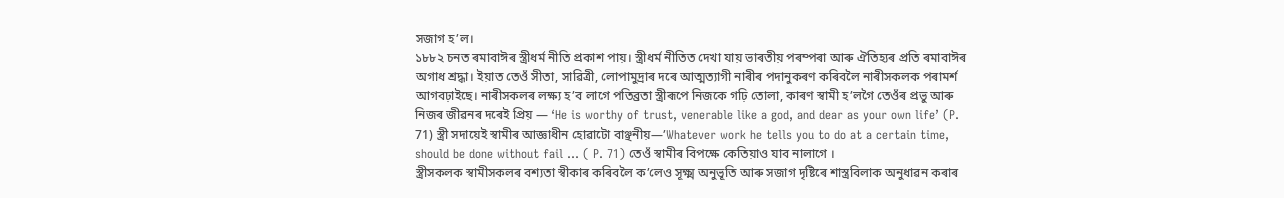সজাগ হ’ল।
১৮৮২ চনত ৰমাবাঈৰ স্ত্ৰীধৰ্ম নীতি প্ৰকাশ পায়। স্ত্রীধর্ম নীতিত দেখা যায় ভাৰতীয় পৰম্পৰা আৰু ঐতিহ্যৰ প্ৰতি ৰমাবাঈৰ অগাধ শ্রদ্ধা। ইয়াত তেওঁ সীতা, সাৱিত্ৰী, লোপামুদ্ৰাৰ দৰে আত্মত্যাগী নাৰীৰ পদানুকৰণ কৰিবলৈ নাৰীসকলক পৰামৰ্শ আগবঢ়াইছে। নাৰীসকলৰ লক্ষ্য হ’ব লাগে পতিব্রতা স্ত্ৰীৰূপে নিজকে গঢ়ি তোলা, কাৰণ স্বামী হ’লগৈ তেওঁৰ প্ৰভু আৰু নিজৰ জীৱনৰ দৰেই প্ৰিয় — ‘He is worthy of trust, venerable like a god, and dear as your own life’ (P. 71) স্ত্ৰী সদায়েই স্বামীৰ আজ্ঞাধীন হোৱাটো বাঞ্ছনীয়—’Whatever work he tells you to do at a certain time, should be done without fail … ( P. 71) তেওঁ স্বামীৰ বিপক্ষে কেতিয়াও যাব নালাগে ।
স্ত্ৰীসকলক স্বামীসকলৰ বশ্যতা স্বীকাৰ কৰিবলৈ ক’লেও সূক্ষ্ম অনুভূতি আৰু সজাগ দৃষ্টিৰে শাস্ত্ৰবিলাক অনুধাৱন কৰাৰ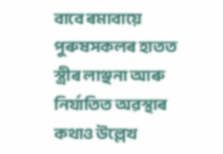বাবে ৰমাবায়ে পুৰুষসকলৰ হাতত স্ত্ৰীৰ লাঞ্ছনা আৰু নিৰ্যাতিত অৱস্থাৰ কথাও উল্লেখ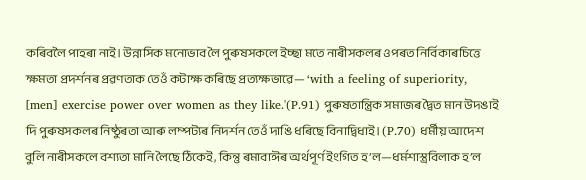কৰিবলৈ পাহৰা নাই। উন্নাসিক মনোভাব লৈ পুৰুষসকলে ইচ্ছা মতে নাৰীসকলৰ ওপৰত নিৰ্বিকাৰচিত্তে ক্ষমতা প্ৰদৰ্শনৰ প্ৰৱণতাক তেওঁ কটাক্ষ কৰিছে প্ৰত্যক্ষভাৱে— ‘with a feeling of superiority, [men] exercise power over women as they like.'(P.91) পুৰুষতান্ত্রিক সমাজৰ দ্বৈত মান উদঙাই দি পুৰুষসকলৰ নিষ্ঠুৰতা আৰু লম্পট্যৰ নিদৰ্শন তেওঁ দাঙি ধৰিছে বিনাদ্বিধাই। (P.70) ধৰ্মীয় আদেশ বুলি নাৰীসকলে বশ্যতা মানি লৈছে ঠিকেই, কিন্তু ৰমাবাঈৰ অৰ্থপূৰ্ণ ইংগিত হ’ল—ধর্মশাস্ত্ৰবিলাক হ’ল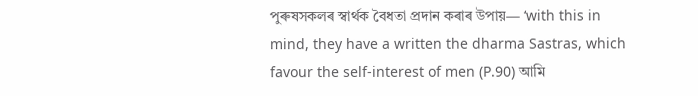পুৰুষসকলৰ স্বাৰ্থক বৈধতা প্রদান কৰাৰ উপায়— ‘with this in mind, they have a written the dharma Sastras, which favour the self-interest of men (P.90) আমি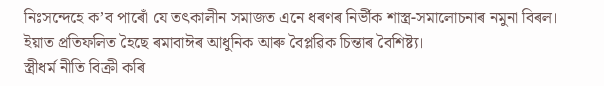নিঃসন্দেহে ক’ব পাৰোঁ যে তৎকালীন সমাজত এনে ধৰণৰ নিৰ্ভীক শাস্ত্ৰ-সমালোচনাৰ নমুনা বিৰল। ইয়াত প্ৰতিফলিত হৈছে ৰমাবাঈৰ আধুনিক আৰু বৈপ্লৱিক চিন্তাৰ বৈশিষ্ট্য।
স্ত্রীধর্ম নীতি বিক্ৰী কৰি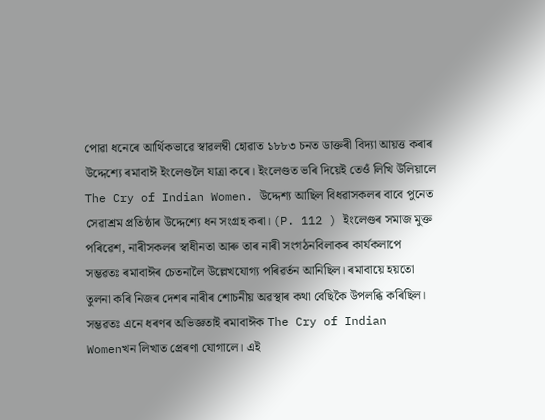পোৱা ধনেৰে আৰ্থিকভাৱে স্বাৱলম্বী হোৱাত ১৮৮৩ চনত ডাক্তৰী বিদ্যা আয়ত্ত কৰাৰ উদ্দেশ্যে ৰমাবাঈ ইংলেণ্ডলৈ যাত্ৰা কৰে। ইংলেণ্ডত ভৰি দিয়েই তেওঁ লিখি উলিয়ালে The Cry of Indian Women. উদ্দেশ্য আছিল বিধৱাসকলৰ বাবে পুনেত সেৱাশ্ৰম প্ৰতিষ্ঠাৰ উদ্দেশ্যে ধন সংগ্ৰহ কৰা। (P. 112 ) ইংলেণ্ডৰ সমাজ মুক্ত পৰিৱেশ, নাৰীসকলৰ স্বাধীনতা আৰু তাৰ নাৰী সংগঠনবিলাকৰ কাৰ্যকলাপে সম্ভৱতঃ ৰমাবাঈৰ চেতনালৈ উল্লেখযোগ্য পৰিৱৰ্তন আনিছিল। ৰমাবায়ে হয়তো তুলনা কৰি নিজৰ দেশৰ নাৰীৰ শোচনীয় অৱস্থাৰ কথা বেছিকৈ উপলব্ধি কৰিছিল। সম্ভৱতঃ এনে ধৰণৰ অভিজ্ঞতাই ৰমাবাঈক The Cry of Indian Womenখন লিখাত প্ৰেৰণা যোগালে। এই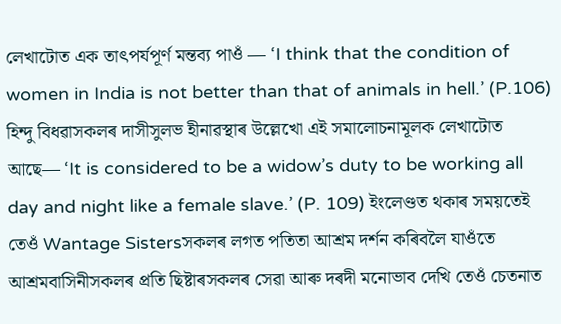লেখাটোত এক তাৎপর্যপূর্ণ মন্তব্য পাওঁ — ‘I think that the condition of women in India is not better than that of animals in hell.’ (P.106) হিন্দু বিধৱাসকলৰ দাসীসুলভ হীনাৱস্থাৰ উল্লেখো এই সমালোচনামূলক লেখাটোত আছে— ‘It is considered to be a widow’s duty to be working all day and night like a female slave.’ (P. 109) ইংলেণ্ডত থকাৰ সময়তেই তেওঁ Wantage Sistersসকলৰ লগত পতিতা আশ্ৰম দৰ্শন কৰিবলৈ যাওঁতে আশ্রমবাসিনীসকলৰ প্ৰতি ছিষ্টাৰসকলৰ সেৱা আৰু দৰদী মনোভাব দেখি তেওঁ চেতনাত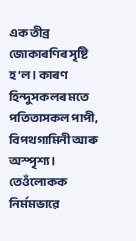এক তীব্ৰ জোকাৰণিৰ সৃষ্টি হ’ল । কাৰণ হিন্দুসকলৰ মতে পতিতাসকল পাপী, বিপথগামিনী আৰু অস্পৃশ্য। তেওঁলোকক নিৰ্মমভাৱে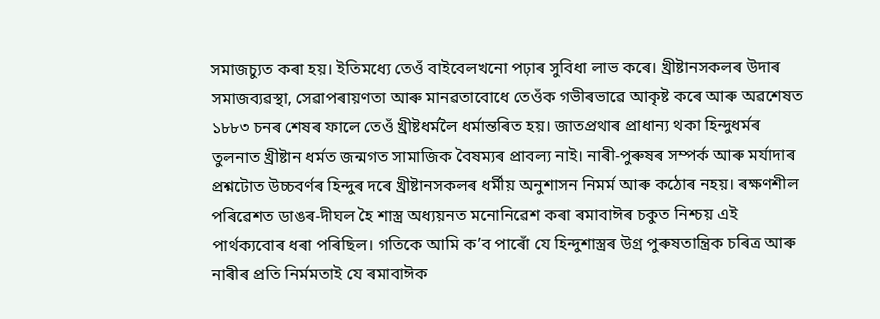সমাজচ্যুত কৰা হয়। ইতিমধ্যে তেওঁ বাইবেলখনো পঢ়াৰ সুবিধা লাভ কৰে। খ্ৰীষ্টানসকলৰ উদাৰ সমাজব্যৱস্থা, সেৱাপৰায়ণতা আৰু মানৱতাবোধে তেওঁক গভীৰভাৱে আকৃষ্ট কৰে আৰু অৱশেষত ১৮৮৩ চনৰ শেষৰ ফালে তেওঁ খ্ৰীষ্টধৰ্মলৈ ধৰ্মান্তৰিত হয়। জাতপ্রথাৰ প্ৰাধান্য থকা হিন্দুধৰ্মৰ তুলনাত খ্ৰীষ্টান ধৰ্মত জন্মগত সামাজিক বৈষম্যৰ প্রাবল্য নাই। নাৰী-পুৰুষৰ সম্পৰ্ক আৰু মৰ্যাদাৰ প্ৰশ্নটোত উচ্চবৰ্ণৰ হিন্দুৰ দৰে খ্ৰীষ্টানসকলৰ ধৰ্মীয় অনুশাসন নিমৰ্ম আৰু কঠোৰ নহয়। ৰক্ষণশীল পৰিৱেশত ডাঙৰ-দীঘল হৈ শাস্ত্ৰ অধ্যয়নত মনোনিৱেশ কৰা ৰমাবাঈৰ চকুত নিশ্চয় এই পার্থক্যবোৰ ধৰা পৰিছিল। গতিকে আমি ক’ব পাৰোঁ যে হিন্দুশাস্ত্ৰৰ উগ্ৰ পুৰুষতান্ত্ৰিক চৰিত্ৰ আৰু নাৰীৰ প্ৰতি নির্মমতাই যে ৰমাবাঈক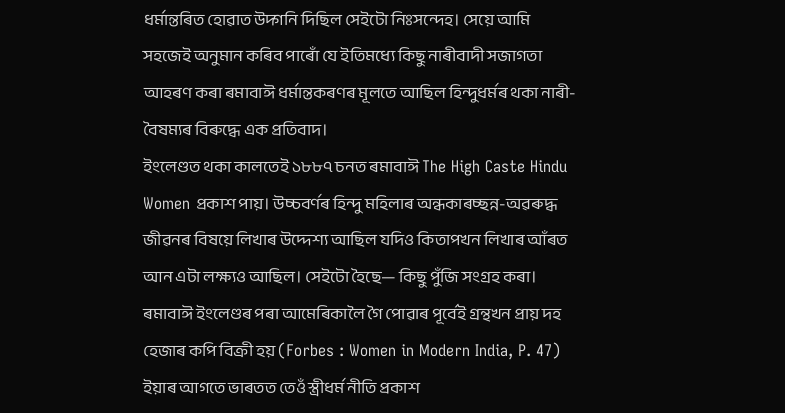ধৰ্মান্তৰিত হোৱাত উদ্গনি দিছিল সেইটো নিঃসন্দেহ। সেয়ে আমি সহজেই অনুমান কৰিব পাৰোঁ যে ইতিমধ্যে কিছু নাৰীবাদী সজাগতা আহৰণ কৰা ৰমাবাঈ ধৰ্মান্তকৰণৰ মূলতে আছিল হিন্দুধৰ্মৰ থকা নাৰী-বৈষম্যৰ বিৰুদ্ধে এক প্ৰতিবাদ।
ইংলেণ্ডত থকা কালতেই ১৮৮৭ চনত ৰমাবাঈ The High Caste Hindu Women প্রকাশ পায়। উচ্চবৰ্ণৰ হিন্দু মহিলাৰ অন্ধকাৰচ্ছন্ন-অৱৰুদ্ধ জীৱনৰ বিষয়ে লিখাৰ উদ্দেশ্য আছিল যদিও কিতাপখন লিখাৰ আঁৰত আন এটা লক্ষ্যও আছিল। সেইটো হৈছে— কিছু পুঁজি সংগ্ৰহ কৰা। ৰমাবাঈ ইংলেণ্ডৰ পৰা আমেৰিকালৈ গৈ পোৱাৰ পূৰ্বেই গ্ৰন্থখন প্ৰায় দহ হেজাৰ কপি বিক্রী হয় (Forbes : Women in Modern India, P. 47) ইয়াৰ আগতে ভাৰতত তেওঁ স্ত্রীধৰ্ম নীতি প্রকাশ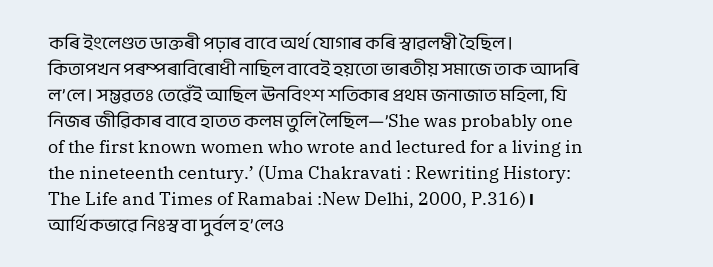কৰি ইংলেণ্ডত ডাক্তৰী পঢ়াৰ বাবে অর্থ যোগাৰ কৰি স্বাৱলম্বী হৈছিল। কিতাপখন পৰম্পৰাবিৰোধী নাছিল বাবেই হয়তো ভাৰতীয় সমাজে তাক আদৰি ল’লে। সম্ভৱতঃ তেৱেঁই আছিল ঊনবিংশ শতিকাৰ প্ৰথম জনাজাত মহিলা, যি নিজৰ জীৱিকাৰ বাবে হাতত কলম তুলি লৈছিল—’She was probably one of the first known women who wrote and lectured for a living in the nineteenth century.’ (Uma Chakravati : Rewriting History: The Life and Times of Ramabai :New Delhi, 2000, P.316)। আর্থিকভাৱে নিঃস্ব বা দুৰ্বল হ’লেও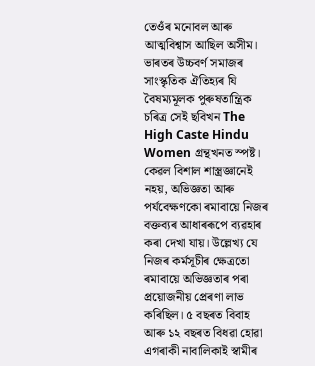তেওঁৰ মনোবল আৰু আত্মবিশ্বাস আছিল অসীম।
ভাৰতৰ উচ্চবৰ্ণ সমাজৰ সাংস্কৃতিক ঐতিহ্যৰ যি বৈষম্যমূলক পুৰুষতান্ত্রিক চৰিত্ৰ সেই ছবিখন The High Caste Hindu Women গ্ৰন্থখনত স্পষ্ট। কেৱল বিশাল শাস্ত্রজ্ঞানেই নহয়, অভিজ্ঞতা আৰু পৰ্যবেক্ষণকো ৰমাবায়ে নিজৰ বক্তব্যৰ আধাৰৰূপে ব্যৱহাৰ কৰা দেখা যায়। উল্লেখ্য যে নিজৰ কৰ্মসূচীৰ ক্ষেত্ৰতো ৰমাবায়ে অভিজ্ঞতাৰ পৰা প্ৰয়োজনীয় প্ৰেৰণা লাভ কৰিছিল। ৫ বছৰত বিবাহ আৰু ১২ বছৰত বিধৱা হোৱা এগৰাকী নাবালিকাই স্বামীৰ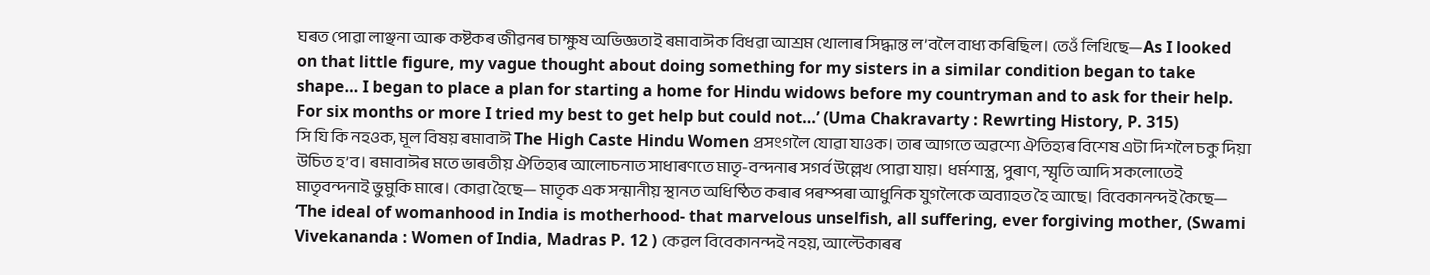ঘৰত পোৱা লাঞ্ছনা আৰু কষ্টকৰ জীৱনৰ চাক্ষুষ অভিজ্ঞতাই ৰমাবাঈক বিধৱা আশ্রম খোলাৰ সিদ্ধান্ত ল’বলৈ বাধ্য কৰিছিল। তেওঁ লিখিছে—As I looked on that little figure, my vague thought about doing something for my sisters in a similar condition began to take shape… I began to place a plan for starting a home for Hindu widows before my countryman and to ask for their help. For six months or more I tried my best to get help but could not…’ (Uma Chakravarty : Rewrting History, P. 315)
সি যি কি নহওক, মূল বিষয় ৰমাবাঈ The High Caste Hindu Women প্ৰসংগলৈ যোৱা যাওক। তাৰ আগতে অৱশ্যে ঐতিহ্যৰ বিশেষ এটা দিশলৈ চকু দিয়া উচিত হ’ব। ৰমাবাঈৰ মতে ভাৰতীয় ঐতিহ্যৰ আলোচনাত সাধাৰণতে মাতৃ-বন্দনাৰ সগর্ব উল্লেখ পোৱা যায়। ধর্মশাস্ত্ৰ, পুৰাণ, স্মৃতি আদি সকলোতেই মাতৃবন্দনাই ভুমুকি মাৰে। কোৱা হৈছে— মাতৃক এক সন্মানীয় স্থানত অধিষ্ঠিত কৰাৰ পৰম্পৰা আধুনিক যুগলৈকে অব্যাহত হৈ আছে। বিবেকানন্দই কৈছে—
‘The ideal of womanhood in India is motherhood- that marvelous unselfish, all suffering, ever forgiving mother, (Swami Vivekananda : Women of India, Madras P. 12 ) কেৱল বিবেকানন্দই নহয়, আল্টেকাৰৰ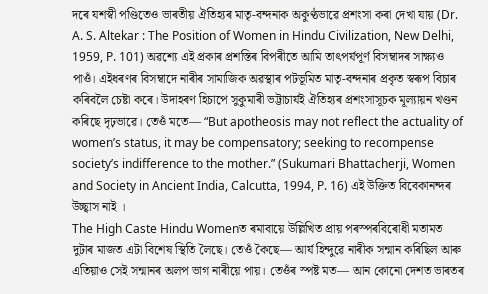দৰে যশস্বী পণ্ডিতেও ভাৰতীয় ঐতিহ্যৰ মাতৃ-বন্দনাক অকুণ্ঠভাৱে প্ৰশংসা কৰা দেখা যায় (Dr. A. S. Altekar : The Position of Women in Hindu Civilization, New Delhi, 1959, P. 101) অৱশ্যে এই প্ৰকাৰ প্ৰশস্তিৰ বিপৰীতে আমি তাৎপর্যপূর্ণ বিসম্বাদৰ সাক্ষ্যও পাওঁ। এইধৰণৰ বিসম্বাদে নাৰীৰ সামাজিক অৱস্থাৰ পটভূমিত মাতৃ-বন্দনাৰ প্ৰকৃত স্বৰূপ বিচাৰ কৰিবলৈ চেষ্টা কৰে। উদাহৰণ হিচাপে সুকুমাৰী ভট্টাচাৰ্যই ঐতিহ্যৰ প্ৰশংসাসূচক মূল্যায়ন খণ্ডন কৰিছে দৃঢ়ভাৱে। তেওঁ মতে— “But apotheosis may not reflect the actuality of women’s status, it may be compensatory; seeking to recompense society’s indifference to the mother.” (Sukumari Bhattacherji, Women and Society in Ancient India, Calcutta, 1994, P. 16) এই উক্তিত বিবেকানন্দৰ উচ্ছ্বাস নাই ।
The High Caste Hindu Womenত ৰমাবায়ে উল্লিখিত প্রায় পৰস্পৰবিৰোধী মতামত দুটাৰ মাজত এটা বিশেষ স্থিতি লৈছে। তেওঁ কৈছে— আর্য হিন্দুৱে নাৰীক সন্মান কৰিছিল আৰু এতিয়াও সেই সন্মানৰ অলপ ভাগ নাৰীয়ে পায়। তেওঁৰ স্পষ্ট মত— আন কোনো দেশত ভাৰতৰ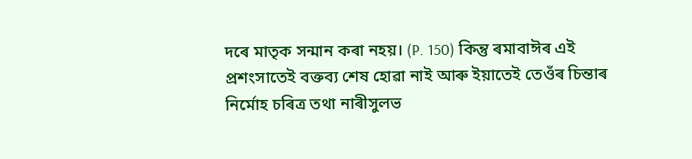দৰে মাতৃক সন্মান কৰা নহয়। (P. 150) কিন্তু ৰমাবাঈৰ এই প্ৰশংসাতেই বক্তব্য শেষ হোৱা নাই আৰু ইয়াতেই তেওঁৰ চিন্তাৰ নিৰ্মোহ চৰিত্ৰ তথা নাৰীসুলভ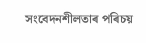সংবেদনশীলতাৰ পৰিচয়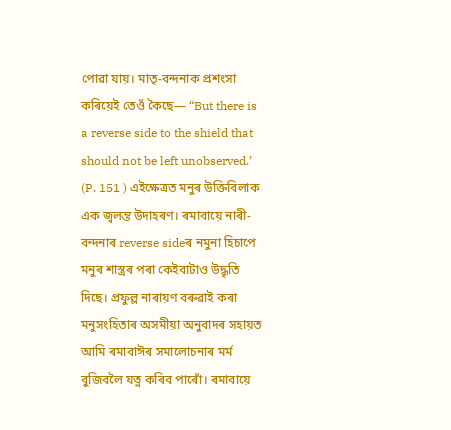পোৱা যায়। মাতৃ-বন্দনাক প্ৰশংসা কৰিয়েই তেওঁ কৈছে— “But there is a reverse side to the shield that should not be left unobserved.’ (P. 151 ) এইক্ষেত্ৰত মনুৰ উক্তিবিলাক এক জ্বলন্ত উদাহৰণ। ৰমাবায়ে নাৰী-বন্দনাৰ reverse sideৰ নমুনা হিচাপে মনুৰ শাস্ত্ৰৰ পৰা কেইবাটাও উদ্ধৃতি দিছে। প্ৰফুল্ল নাৰায়ণ বৰুৱাই কৰা মনুসংহিতাৰ অসমীয়া অনুবাদৰ সহায়ত আমি ৰমাবাঈৰ সমালোচনাৰ মৰ্ম বুজিবলৈ যত্ন কৰিব পাৰোঁ। ৰমাবায়ে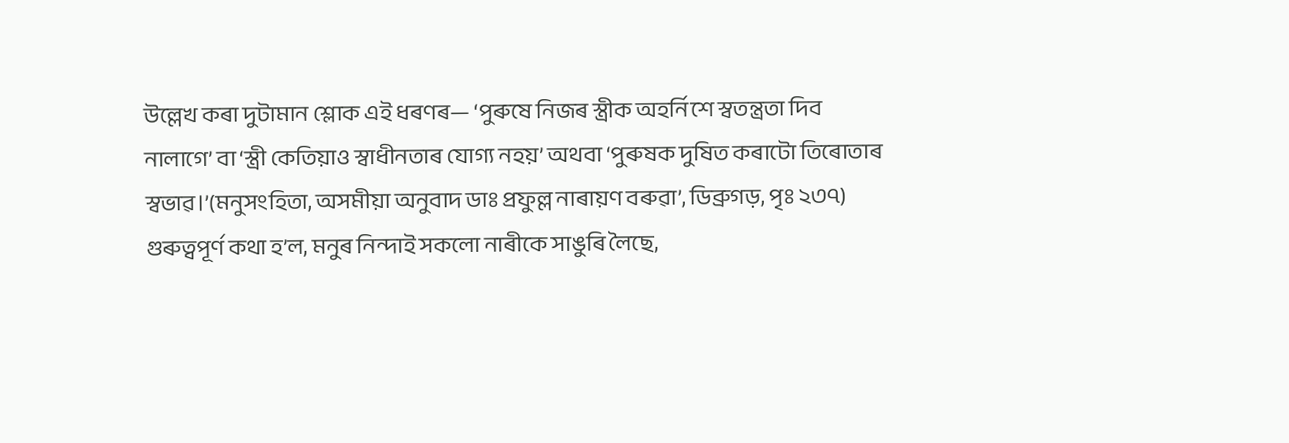উল্লেখ কৰা দুটামান শ্লোক এই ধৰণৰ— ‘পুৰুষে নিজৰ স্ত্ৰীক অহৰ্নিশে স্বতন্ত্রতা দিব নালাগে’ বা ‘স্ত্রী কেতিয়াও স্বাধীনতাৰ যোগ্য নহয়’ অথবা ‘পুৰুষক দুষিত কৰাটো তিৰোতাৰ স্বভাৱ।’(মনুসংহিতা, অসমীয়া অনুবাদ ডাঃ প্রফুল্ল নাৰায়ণ বৰুৱা’, ডিব্ৰুগড়, পৃঃ ২৩৭) গুৰুত্বপূৰ্ণ কথা হ’ল, মনুৰ নিন্দাই সকলো নাৰীকে সাঙুৰি লৈছে,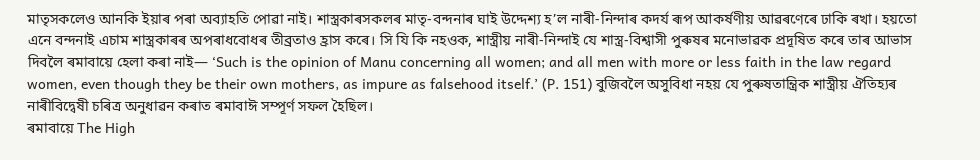মাতৃসকলেও আনকি ইয়াৰ পৰা অব্যাহতি পোৱা নাই। শাস্ত্ৰকাৰসকলৰ মাতৃ-বন্দনাৰ ঘাই উদ্দেশ্য হ’ল নাৰী-নিন্দাৰ কদৰ্য ৰূপ আকৰ্ষণীয় আৱৰণেৰে ঢাকি ৰখা। হয়তো এনে বন্দনাই এচাম শাস্ত্ৰকাৰৰ অপৰাধবোধৰ তীব্ৰতাও হ্ৰাস কৰে। সি যি কি নহওক, শাস্ত্ৰীয় নাৰী-নিন্দাই যে শাস্ত্ৰ-বিশ্বাসী পুৰুষৰ মনোভাৱক প্ৰদূষিত কৰে তাৰ আভাস দিবলৈ ৰমাবায়ে হেলা কৰা নাই— ‘Such is the opinion of Manu concerning all women; and all men with more or less faith in the law regard women, even though they be their own mothers, as impure as falsehood itself.’ (P. 151) বুজিবলৈ অসুবিধা নহয় যে পুৰুষতান্ত্রিক শাস্ত্ৰীয় ঐতিহ্যৰ নাৰীবিদ্বেষী চৰিত্ৰ অনুধাৱন কৰাত ৰমাবাঈ সম্পূৰ্ণ সফল হৈছিল।
ৰমাবায়ে The High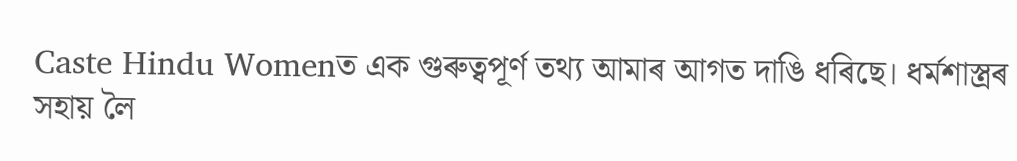Caste Hindu Womenত এক গুৰুত্বপূৰ্ণ তথ্য আমাৰ আগত দাঙি ধৰিছে। ধৰ্মশাস্ত্ৰৰ সহায় লৈ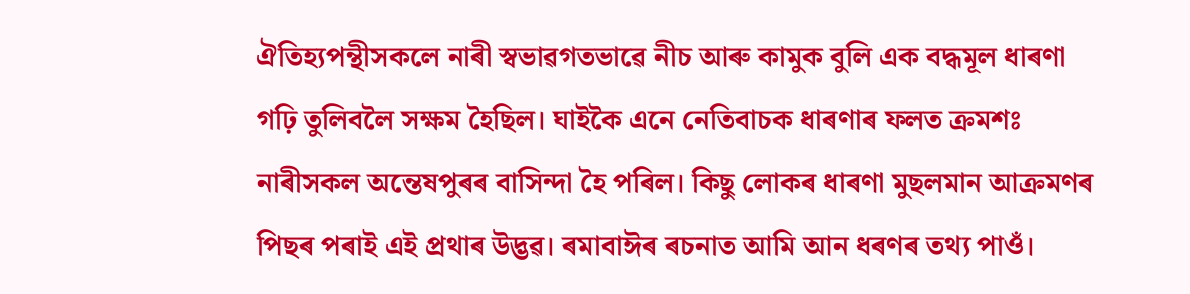ঐতিহ্যপন্থীসকলে নাৰী স্বভাৱগতভাৱে নীচ আৰু কামুক বুলি এক বদ্ধমূল ধাৰণা গঢ়ি তুলিবলৈ সক্ষম হৈছিল। ঘাইকৈ এনে নেতিবাচক ধাৰণাৰ ফলত ক্ৰমশঃ নাৰীসকল অন্তেষপুৰৰ বাসিন্দা হৈ পৰিল। কিছু লোকৰ ধাৰণা মুছলমান আক্ৰমণৰ পিছৰ পৰাই এই প্ৰথাৰ উদ্ভৱ। ৰমাবাঈৰ ৰচনাত আমি আন ধৰণৰ তথ্য পাওঁ।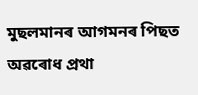মুছলমানৰ আগমনৰ পিছত অৱৰোধ প্ৰথা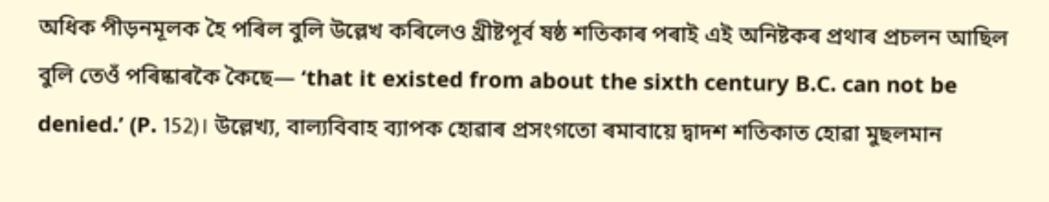অধিক পীড়নমূলক হৈ পৰিল বুলি উল্লেখ কৰিলেও খ্রীষ্টপূর্ব ষষ্ঠ শতিকাৰ পৰাই এই অনিষ্টকৰ প্ৰথাৰ প্ৰচলন আছিল বুলি তেওঁ পৰিষ্কাৰকৈ কৈছে— ‘that it existed from about the sixth century B.C. can not be denied.’ (P. 152)। উল্লেখ্য, বাল্যবিবাহ ব্যাপক হোৱাৰ প্ৰসংগতো ৰমাবায়ে দ্বাদশ শতিকাত হোৱা মুছলমান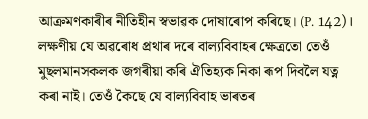আক্ৰমণকাৰীৰ নীতিহীন স্বভাৱক দোষাৰোপ কৰিছে। (P. 142)। লক্ষণীয় যে অৱৰোধ প্ৰথাৰ দৰে বাল্যবিবাহৰ ক্ষেত্ৰতো তেওঁ মুছলমানসকলক জগৰীয়া কৰি ঐতিহ্যক নিকা ৰূপ দিবলৈ যত্ন কৰা নাই। তেওঁ কৈছে যে বাল্যবিবাহ ভাৰতৰ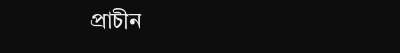প্ৰাচীন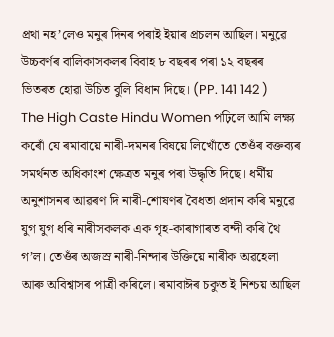প্রথা নহ’লেও মনুৰ দিনৰ পৰাই ইয়াৰ প্ৰচলন আছিল। মনুৱে উচ্চবৰ্ণৰ বালিকাসকলৰ বিবাহ ৮ বছৰৰ পৰা ১২ বছৰৰ ভিতৰত হোৱা উচিত বুলি বিধান দিছে। (PP. 141 142 )
The High Caste Hindu Women পঢ়িলে আমি লক্ষ্য কৰোঁ যে ৰমাবায়ে নাৰী-দমনৰ বিষয়ে লিখোঁতে তেওঁৰ বক্তব্যৰ সমৰ্থনত অধিকাংশ ক্ষেত্ৰত মনুৰ পৰা উদ্ধৃতি দিছে। ধৰ্মীয় অনুশাসনৰ আৱৰণ দি নাৰী-শোষণৰ বৈধতা প্ৰদান কৰি মনুৱে যুগ যুগ ধৰি নাৰীসকলক এক গৃহ-কাৰাগাৰত বন্দী কৰি থৈ গ’ল। তেওঁৰ অজস্ৰ নাৰী-নিন্দাৰ উক্তিয়ে নাৰীক অৱহেলা আৰু অবিশ্বাসৰ পাত্ৰী কৰিলে। ৰমাবাঈৰ চকুত ই নিশ্চয় আছিল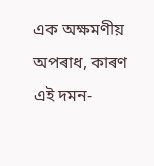এক অক্ষমণীয় অপৰাধ, কাৰণ এই দমন-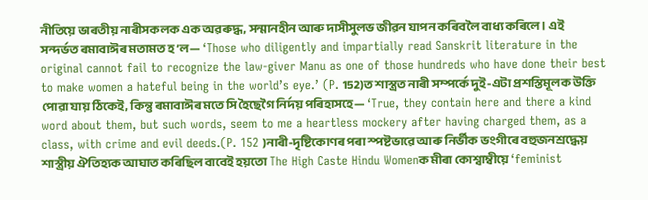নীতিয়ে ভাৰতীয় নাৰীসকলক এক অৱৰুদ্ধ, সন্মানহীন আৰু দাসীসুলভ জীৱন যাপন কৰিবলৈ বাধ্য কৰিলে। এই সন্দৰ্ভত ৰমাবাঈৰ মতামত হ’ল— ‘Those who diligently and impartially read Sanskrit literature in the original cannot fail to recognize the law-giver Manu as one of those hundreds who have done their best to make women a hateful being in the world’s eye.’ (P. 152)ত শাস্ত্ৰত নাৰী সম্পর্কে দুই-এটা প্রশস্তিমূলক উক্তি পোৱা যায় ঠিকেই, কিন্তু ৰমাবাঈৰ মতে সি হৈছেগৈ নির্দয় পৰিহাসহে— ‘True, they contain here and there a kind word about them, but such words, seem to me a heartless mockery after having charged them, as a class, with crime and evil deeds.(P. 152 )নাৰী-দৃষ্টিকোণৰ পৰা স্পষ্টভাৱে আৰু নিৰ্ভীক ভংগীৰে বহুজনশ্ৰদ্ধেয় শাস্ত্রীয় ঐতিহ্যক আঘাত কৰিছিল বাবেই হয়তো The High Caste Hindu Womenক মীৰা কোশ্বাম্বীয়ে ‘feminist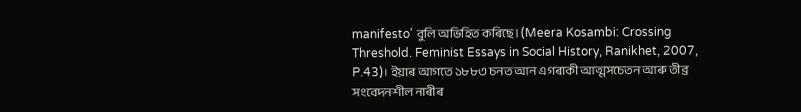manifesto’ বুলি অভিহিত কৰিছে। (Meera Kosambi: Crossing Threshold. Feminist Essays in Social History, Ranikhet, 2007, P.43)। ইয়াৰ আগতে ১৮৮৩ চনত আন এগৰাকী আত্মসচেতন আৰু তীব্ৰ সংবেদনশীল নাৰীৰ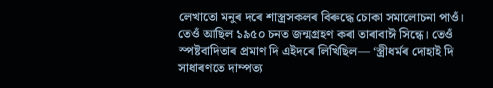লেখাতো মনুৰ দৰে শাস্ত্ৰসকলৰ বিৰুদ্ধে চোকা সমালোচনা পাওঁ। তেওঁ আছিল ১৯৫০ চনত জন্মগ্ৰহণ কৰা তাৰাবাঈ সিন্ধে। তেওঁ স্পষ্টবাদিতাৰ প্ৰমাণ দি এইদৰে লিখিছিল— ‘স্ত্রীধৰ্মৰ দোহাই দি সাধাৰণতে দাম্পত্য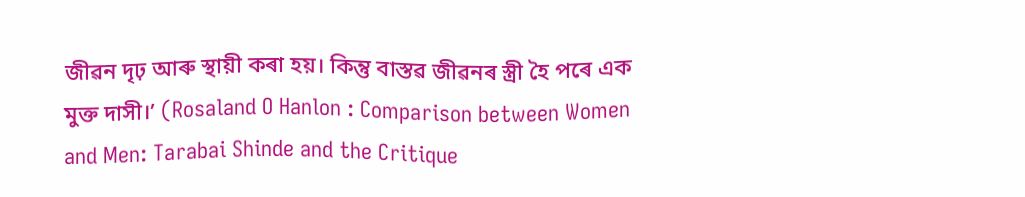জীৱন দৃঢ় আৰু স্থায়ী কৰা হয়। কিন্তু বাস্তৱ জীৱনৰ স্ত্ৰী হৈ পৰে এক মুক্ত দাসী।’ (Rosaland O Hanlon : Comparison between Women and Men: Tarabai Shinde and the Critique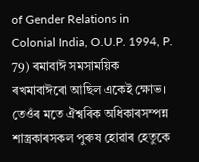of Gender Relations in Colonial India, O.U.P. 1994, P. 79) ৰমাবাঈ সমসাময়িক ৰখমাবাঈৰো আছিল একেই ক্ষোভ। তেওঁৰ মতে ঐশ্বৰিক অধিকাৰসম্পন্ন শাস্ত্ৰকাৰসকল পুৰুষ হোৱাৰ হেতুকে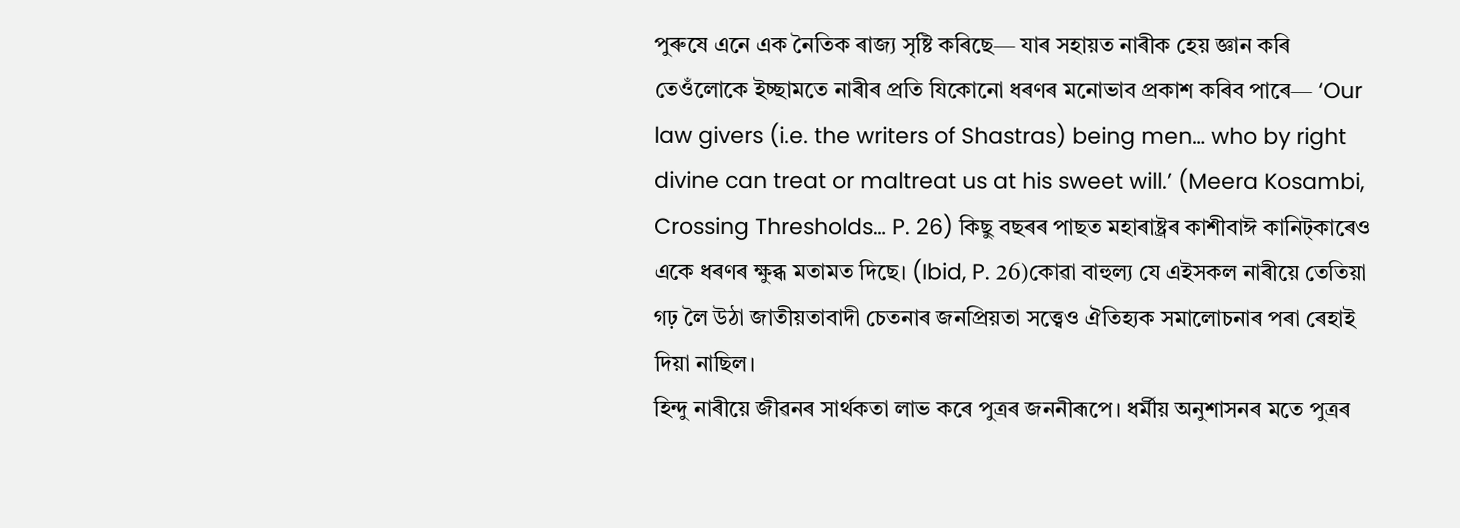পুৰুষে এনে এক নৈতিক ৰাজ্য সৃষ্টি কৰিছে— যাৰ সহায়ত নাৰীক হেয় জ্ঞান কৰি তেওঁলোকে ইচ্ছামতে নাৰীৰ প্ৰতি যিকোনো ধৰণৰ মনোভাব প্রকাশ কৰিব পাৰে— ‘Our law givers (i.e. the writers of Shastras) being men… who by right divine can treat or maltreat us at his sweet will.’ (Meera Kosambi, Crossing Thresholds… P. 26) কিছু বছৰৰ পাছত মহাৰাষ্ট্ৰৰ কাশীবাঈ কানিট্কাৰেও একে ধৰণৰ ক্ষুব্ধ মতামত দিছে। (Ibid, P. 26)কোৱা বাহুল্য যে এইসকল নাৰীয়ে তেতিয়া গঢ় লৈ উঠা জাতীয়তাবাদী চেতনাৰ জনপ্ৰিয়তা সত্ত্বেও ঐতিহ্যক সমালোচনাৰ পৰা ৰেহাই দিয়া নাছিল।
হিন্দু নাৰীয়ে জীৱনৰ সার্থকতা লাভ কৰে পুত্ৰৰ জননীৰূপে। ধৰ্মীয় অনুশাসনৰ মতে পুত্ৰৰ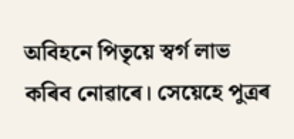অবিহনে পিতৃয়ে স্বৰ্গ লাভ কৰিব নোৱাৰে। সেয়েহে পুত্ৰৰ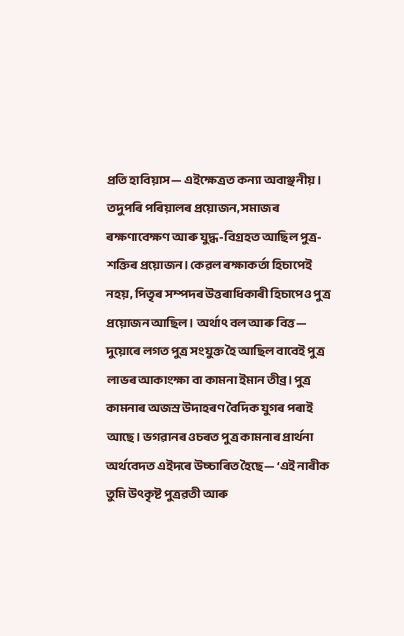প্ৰতি হাবিয়াস— এইক্ষেত্ৰত কন্যা অবাঞ্ছনীয়। তদুপৰি পৰিয়ালৰ প্ৰয়োজন, সমাজৰ ৰক্ষণাবেক্ষণ আৰু যুদ্ধ-বিগ্ৰহত আছিল পুত্ৰ-শক্তিৰ প্ৰয়োজন। কেৱল ৰক্ষাকৰ্তা হিচাপেই নহয়, পিতৃৰ সম্পদৰ উত্তৰাধিকাৰী হিচাপেও পুত্ৰ প্ৰয়োজন আছিল। অৰ্থাৎ বল আৰু বিত্ত— দুয়োৰে লগত পুত্ৰ সংযুক্ত হৈ আছিল বাবেই পুত্ৰ লাভৰ আকাংক্ষা বা কামনা ইমান তীব্ৰ। পুত্ৰ কামনাৰ অজস্ৰ উদাহৰণ বৈদিক যুগৰ পৰাই আছে। ভগৱানৰ ওচৰত পুত্ৰ কামনাৰ প্ৰাৰ্থনা অৰ্থবেদত এইদৰে উচ্চাৰিত হৈছে— ‘এই নাৰীক তুমি উৎকৃষ্ট পুত্ৰৱতী আৰু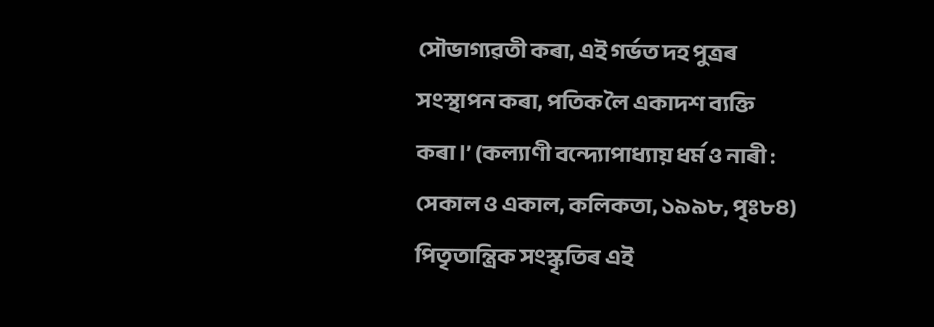সৌভাগ্যৱতী কৰা, এই গৰ্ভত দহ পুত্ৰৰ সংস্থাপন কৰা, পতিক লৈ একাদশ ব্যক্তি কৰা।’ (কল্যাণী বন্দ্যোপাধ্যায় ধর্ম ও নাৰী : সেকাল ও একাল, কলিকতা, ১৯৯৮, পৃঃ৮৪) পিতৃতান্ত্রিক সংস্কৃতিৰ এই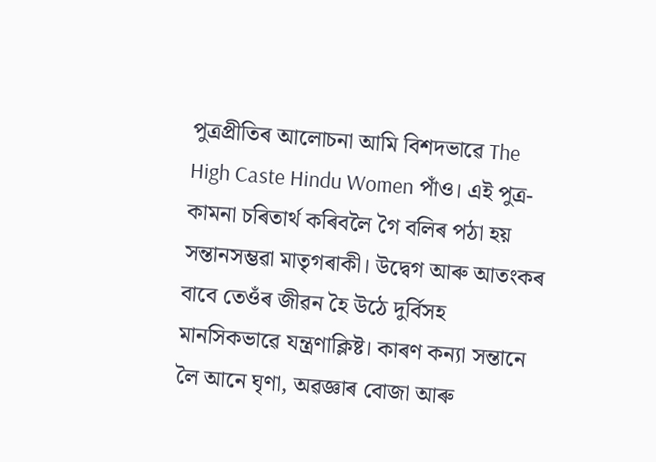পুত্ৰপ্ৰীতিৰ আলোচনা আমি বিশদভাৱে The High Caste Hindu Women পাঁও। এই পুত্ৰ-কামনা চৰিতাৰ্থ কৰিবলৈ গৈ বলিৰ পঠা হয় সন্তানসম্ভৱা মাতৃগৰাকী। উদ্বেগ আৰু আতংকৰ বাবে তেওঁৰ জীৱন হৈ উঠে দুর্বিসহ মানসিকভাৱে যন্ত্রণাক্লিষ্ট। কাৰণ কন্যা সন্তানে লৈ আনে ঘৃণা, অৱজ্ঞাৰ বোজা আৰু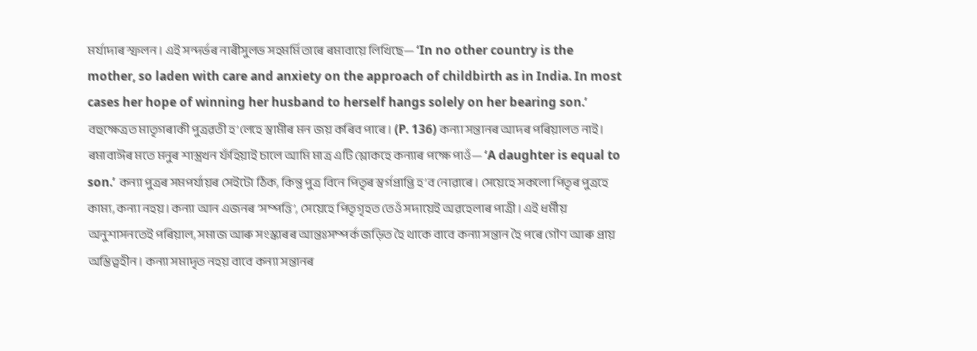মৰ্যাদাৰ স্ফলন। এই সন্দৰ্ভৰ নাৰীসুলভ সহমর্মিতাৰে ৰমাবায়ে লিখিছে— ‘In no other country is the mother, so laden with care and anxiety on the approach of childbirth as in India. In most cases her hope of winning her husband to herself hangs solely on her bearing son.’ বহুক্ষেত্ৰত মাতৃগৰাকী পুত্ৰৱতী হ’লেহে স্বামীৰ মন জয় কৰিব পাৰে। (P. 136) কন্যা সন্তানৰ আদৰ পৰিয়ালত নাই। ৰমাবাঈৰ মতে মনুৰ শাস্ত্ৰখন ফঁহিয়াই চালে আমি মাত্র এটি শ্লোকহে কন্যাৰ পক্ষে পাওঁ— ‘A daughter is equal to son.’ কন্যা পুত্ৰৰ সমপৰ্যায়ৰ সেইটো ঠিক, কিন্তু পুত্ৰ বিনে পিতৃৰ স্বৰ্গপ্রাপ্তি হ’ব নোৱাৰে। সেয়েহে সকলো পিতৃৰ পুত্ৰহে কাম্য, কন্যা নহয়। কন্যা আন এজনৰ ‘সম্পত্তি’, সেয়েহে পিতৃগৃহত তেওঁ সদায়েই অৱহেলাৰ পাত্ৰী। এই ধর্মীয় অনুশাসনতেই পৰিয়াল, সমাজ আৰু সংস্কাৰৰ আন্তঃসম্পর্ক জড়িত হৈ থাকে বাবে কন্যা সন্তান হৈ পৰে গৌণ আৰু প্ৰায় অস্তিত্বহীন। কন্যা সমাদৃত নহয় বাবে কন্যা সন্তানৰ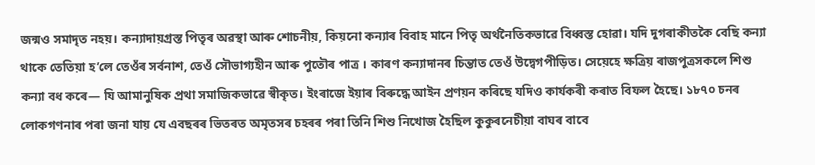জন্মও সমাদৃত নহয়। কন্যাদায়গ্রস্ত পিতৃৰ অৱস্থা আৰু শোচনীয়, কিয়নো কন্যাৰ বিবাহ মানে পিতৃ অর্থনৈতিকভাৱে বিধ্বস্ত হোৱা। যদি দুগৰাকীতকৈ বেছি কন্যা থাকে তেতিয়া হ’লে তেওঁৰ সৰ্বনাশ, তেওঁ সৌভাগ্যহীন আৰু পুতৌৰ পাত্ৰ । কাৰণ কন্যাদানৰ চিন্তাত তেওঁ উদ্বেগপীড়িত। সেয়েহে ক্ষত্ৰিয় ৰাজপুত্ৰসকলে শিশু কন্যা বধ কৰে— যি আমানুষিক প্রথা সমাজিকভাৱে স্বীকৃত। ইংৰাজে ইয়াৰ বিৰুদ্ধে আইন প্রণয়ন কৰিছে যদিও কাৰ্যকৰী কৰাত বিফল হৈছে। ১৮৭০ চনৰ লোকগণনাৰ পৰা জনা যায় যে এবছৰৰ ভিতৰত অমৃতসৰ চহৰৰ পৰা তিনি শিশু নিখোজ হৈছিল কুকুৰনেচীয়া বাঘৰ বাবে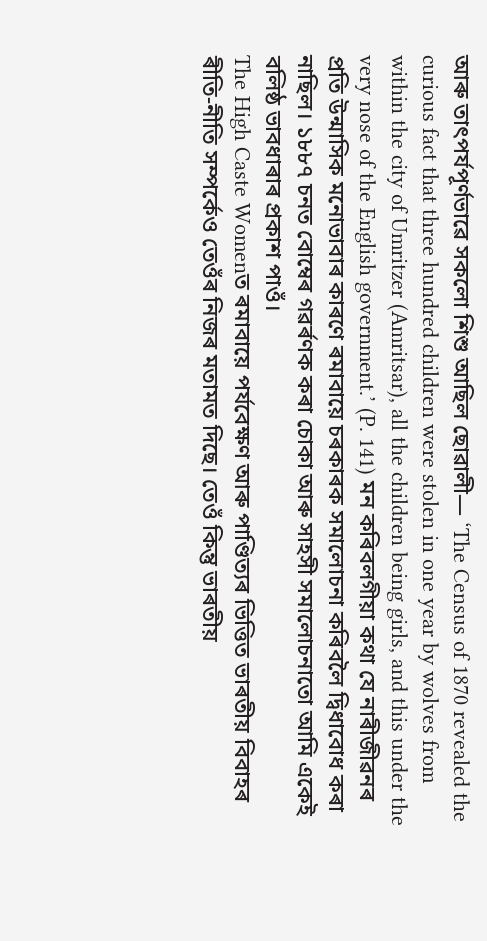আৰু তাৎপৰ্যপূৰ্ণভাৱে সকলো শিশু আছিল ছোৱালী— ‘The Census of 1870 revealed the curious fact that three hundred children were stolen in one year by wolves from within the city of Umritzer (Amritsar), all the children being girls, and this under the very nose of the English government.’ (P. 141) মন কৰিবলগীয়া কথা যে নাৰীজীৱনৰ প্ৰতি উন্মাসিক মনোভাবাৰ কাৰণে ৰমাবায়ে চৰকাৰক সমালোচনা কৰিবলৈ দ্বিধাবোধ কৰা নাছিল। ১৮৮৭ চনত বোম্বেৰ গৱর্ৰণক কৰা চোকা আৰু সাহসী সমালোচনাতো আমি একেই বলিষ্ঠ ভাবধাৰাৰ প্ৰকাশ পাওঁ।
The High Caste Womenত ৰমাবায়ে পর্যবেক্ষণ আৰু পাণ্ডিত্যৰ ভিত্তিত ভাৰতীয় বিবাহৰ ৰীতি-নীতি সম্পৰ্কেও তেওঁৰ নিজৰ মতামত দিছে। তেওঁ কিন্তু ভাৰতীয়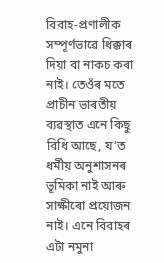বিবাহ-প্ৰণালীক সম্পূর্ণভাৱে ধিক্কাৰ দিয়া বা নাকচ কৰা নাই। তেওঁৰ মতে প্ৰাচীন ভাৰতীয় ব্যৱস্থাত এনে কিছু বিধি আছে, য’ত ধৰ্মীয় অনুশাসনৰ ভূমিকা নাই আৰু সাক্ষীৰো প্ৰয়োজন নাই। এনে বিবাহৰ এটা নমুনা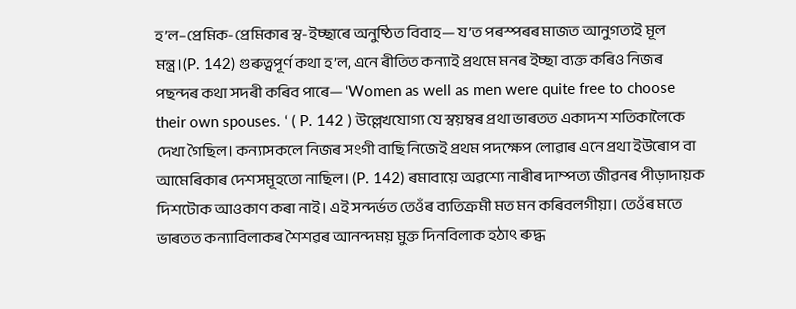হ’ল–প্ৰেমিক-প্ৰেমিকাৰ স্ব-ইচ্ছাৰে অনুষ্ঠিত বিবাহ— য’ত পৰস্পৰৰ মাজত আনুগত্যই মূল মন্ত্ৰ।(P. 142) গুৰুত্বপূৰ্ণ কথা হ’ল, এনে ৰীতিত কন্যাই প্রথমে মনৰ ইচ্ছা ব্যক্ত কৰিও নিজৰ পছন্দৰ কথা সদৰী কৰিব পাৰে— ‘Women as well as men were quite free to choose their own spouses. ‘ ( P. 142 ) উল্লেখযোগ্য যে স্বয়ম্বৰ প্ৰথা ভাৰতত একাদশ শতিকালৈকে দেখা গৈছিল। কন্যাসকলে নিজৰ সংগী বাছি নিজেই প্রথম পদক্ষেপ লোৱাৰ এনে প্ৰথা ইউৰোপ বা আমেৰিকাৰ দেশসমূহতো নাছিল। (P. 142) ৰমাবায়ে অৱশ্যে নাৰীৰ দাম্পত্য জীৱনৰ পীড়াদায়ক দিশটোক আওকাণ কৰা নাই। এই সন্দৰ্ভত তেওঁৰ ব্যতিক্রমী মত মন কৰিবলগীয়া। তেওঁৰ মতে ভাৰতত কন্যাবিলাকৰ শৈশৱৰ আনন্দময় মুক্ত দিনবিলাক হঠাৎ ৰুদ্ধ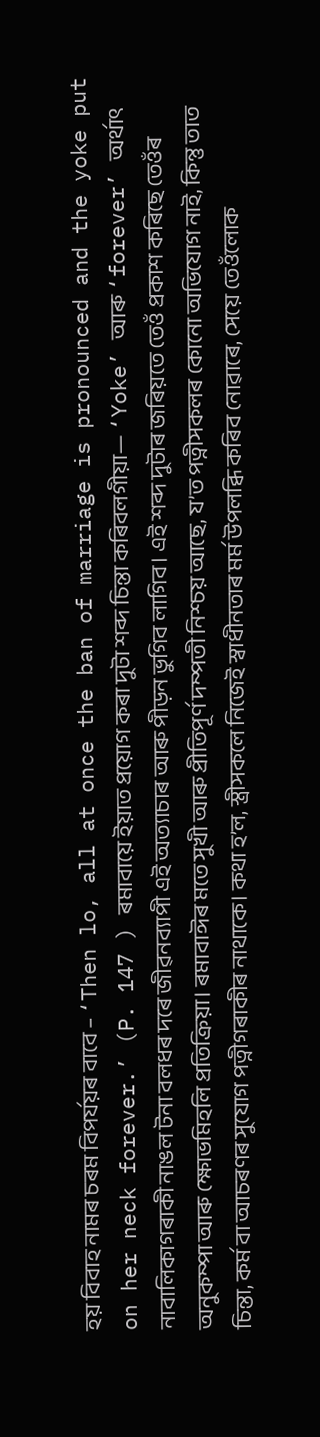হয় বিবাহ নামৰ চৰম বিপর্যয়ৰ বাবে – ‘Then lo, all at once the ban of marriage is pronounced and the yoke put on her neck forever.’ (P. 147 ) ৰমাবায়ে ইয়াত প্ৰয়োগ কৰা দুটা শব্দ চিন্তা কৰিবলগীয়া— ‘Yoke’ আৰু ‘forever’ অর্থাৎ নাবালিকাগৰাকী নাঙল টনা বলধৰ দৰে জীৱনব্যাপী এই অত্যাচাৰ আৰু পীড়ন ভুগিব লাগিব। এই শব্দ দুটাৰ জৰিয়তে তেওঁ প্ৰকাশ কৰিছে তেওঁৰ অনুকম্পা আৰু ক্ষোভমিহলি প্ৰতিক্ৰিয়া। ৰমাবাঈৰ মতে সুখী আৰু প্ৰীতিপূর্ণ দম্পতী নিশ্চয় আছে, য’ত পত্নীসকলৰ কোনো অভিযোগ নাই, কিন্তু তাত চিন্তা, কৰ্ম বা আচৰণৰ সুযোগ পত্নীগৰাকীৰ নাথাকে। কথা হ’ল, স্ত্ৰীসকলে নিজেই স্বাধীনতাৰ মৰ্ম উপলব্ধি কৰিব নোৱাৰে, সেয়ে তেওঁলোক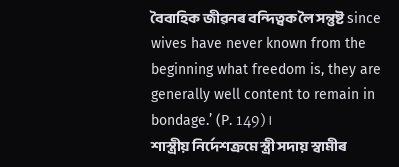বৈবাহিক জীৱনৰ বন্দিত্বক লৈ সন্তুষ্ট since wives have never known from the beginning what freedom is, they are generally well content to remain in bondage.’ (P. 149)।
শাস্ত্রীয় নির্দেশক্রমে স্ত্ৰী সদায় স্বামীৰ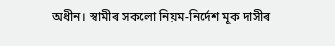অধীন। স্বামীৰ সকলো নিয়ম-নিৰ্দেশ মূক দাসীৰ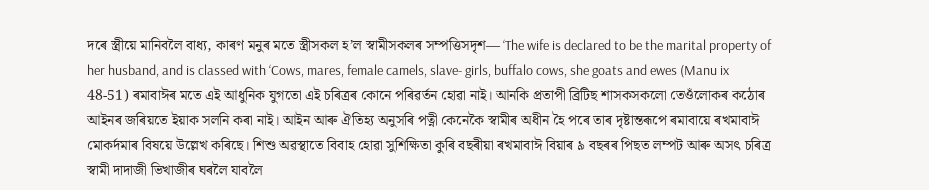দৰে স্ত্ৰীয়ে মানিবলৈ বাধ্য, কাৰণ মনুৰ মতে স্ত্ৰীসকল হ’ল স্বামীসকলৰ সম্পত্তিসদৃশ— ‘The wife is declared to be the marital property of her husband, and is classed with ‘Cows, mares, female camels, slave- girls, buffalo cows, she goats and ewes (Manu ix 48-51) ৰমাবাঈৰ মতে এই আধুনিক যুগতো এই চৰিত্ৰৰ কোনে পৰিৱৰ্তন হোৱা নাই। আনকি প্ৰতাপী ব্ৰিটিছ শাসকসকলো তেওঁলোকৰ কঠোৰ আইনৰ জৰিয়তে ইয়াক সলনি কৰা নাই। আইন আৰু ঐতিহ্য অনুসৰি পত্নী কেনেকৈ স্বামীৰ অধীন হৈ পৰে তাৰ দৃষ্টান্তৰূপে ৰমাবায়ে ৰখমাবাঈ মোকৰ্দমাৰ বিষয়ে উল্লেখ কৰিছে। শিশু অৱস্থাতে বিবাহ হোৱা সুশিক্ষিতা কুৰি বছৰীয়া ৰখমাবাঈ বিয়াৰ ৯ বছৰৰ পিছত লম্পট আৰু অসৎ চৰিত্ৰ স্বামী দাদাজী ভিখাজীৰ ঘৰলৈ যাবলৈ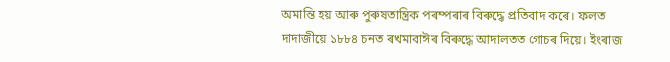অমান্তি হয় আৰু পুৰুষতান্ত্ৰিক পৰম্পৰাৰ বিৰুদ্ধে প্রতিবাদ কৰে। ফলত দাদাজীয়ে ১৮৮৪ চনত ৰখমাবাঈৰ বিৰুদ্ধে আদালতত গোচৰ দিয়ে। ইংৰাজ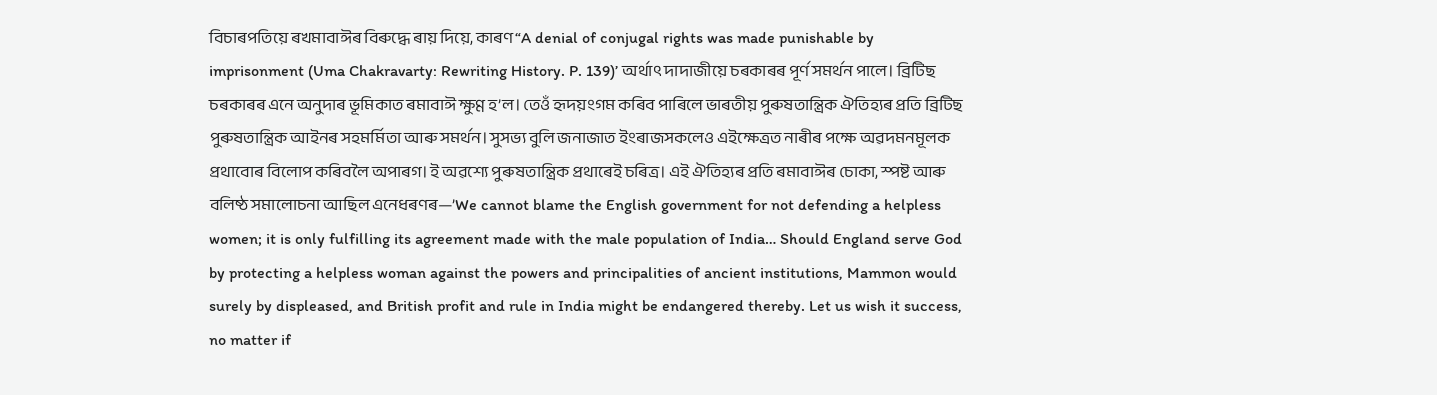বিচাৰপতিয়ে ৰখমাবাঈৰ বিৰুদ্ধে ৰায় দিয়ে, কাৰণ “A denial of conjugal rights was made punishable by imprisonment (Uma Chakravarty: Rewriting History. P. 139)’ অর্থাৎ দাদাজীয়ে চৰকাৰৰ পূৰ্ণ সমর্থন পালে। ব্ৰিটিছ চৰকাৰৰ এনে অনুদাৰ ভূমিকাত ৰমাবাঈ ক্ষুণ্ণ হ’ল। তেওঁ হৃদয়ংগম কৰিব পাৰিলে ভাৰতীয় পুৰুষতান্ত্রিক ঐতিহ্যৰ প্ৰতি ব্ৰিটিছ পুৰুষতান্ত্রিক আইনৰ সহমর্মিতা আৰু সমর্থন। সুসভ্য বুলি জনাজাত ইংৰাজসকলেও এইক্ষেত্ৰত নাৰীৰ পক্ষে অৱদমনমূলক প্রথাবোৰ বিলোপ কৰিবলৈ অপাৰগ। ই অৱশ্যে পুৰুষতান্ত্ৰিক প্ৰথাৰেই চৰিত্ৰ। এই ঐতিহ্যৰ প্ৰতি ৰমাবাঈৰ চোকা, স্পষ্ট আৰু বলিষ্ঠ সমালোচনা আছিল এনেধৰণৰ—’We cannot blame the English government for not defending a helpless women; it is only fulfilling its agreement made with the male population of India… Should England serve God by protecting a helpless woman against the powers and principalities of ancient institutions, Mammon would surely by displeased, and British profit and rule in India might be endangered thereby. Let us wish it success, no matter if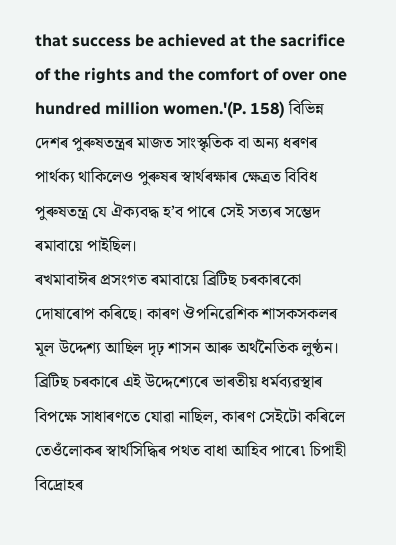that success be achieved at the sacrifice of the rights and the comfort of over one hundred million women.'(P. 158) বিভিন্ন দেশৰ পুৰুষতন্ত্ৰৰ মাজত সাংস্কৃতিক বা অন্য ধৰণৰ পাৰ্থক্য থাকিলেও পুৰুষৰ স্বাৰ্থৰক্ষাৰ ক্ষেত্ৰত বিবিধ পুৰুষতন্ত্র যে ঐক্যবদ্ধ হ’ব পাৰে সেই সত্যৰ সম্ভেদ ৰমাবায়ে পাইছিল।
ৰখমাবাঈৰ প্ৰসংগত ৰমাবায়ে ব্ৰিটিছ চৰকাৰকো দোষাৰোপ কৰিছে। কাৰণ ঔপনিৱেশিক শাসকসকলৰ মূল উদ্দেশ্য আছিল দৃঢ় শাসন আৰু অৰ্থনৈতিক লুণ্ঠন। ব্ৰিটিছ চৰকাৰে এই উদ্দেশ্যেৰে ভাৰতীয় ধৰ্মব্যৱস্থাৰ বিপক্ষে সাধাৰণতে যোৱা নাছিল, কাৰণ সেইটো কৰিলে তেওঁলোকৰ স্বার্থসিদ্ধিৰ পথত বাধা আহিব পাৰে৷ চিপাহী বিদ্ৰোহৰ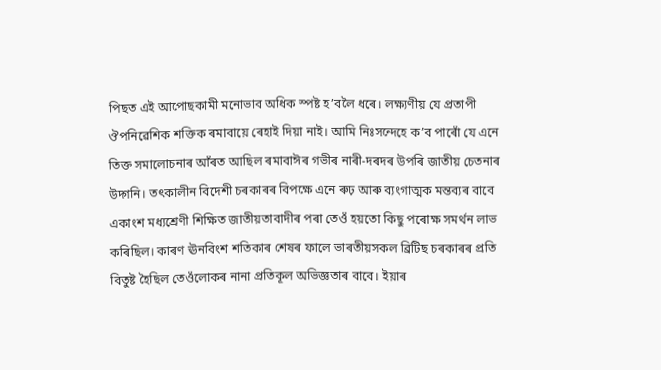পিছত এই আপোছকামী মনোভাব অধিক স্পষ্ট হ’বলৈ ধৰে। লক্ষ্যণীয় যে প্রতাপী ঔপনিৱেশিক শক্তিক ৰমাবায়ে ৰেহাই দিয়া নাই। আমি নিঃসন্দেহে ক’ব পাৰোঁ যে এনে তিক্ত সমালোচনাৰ আঁৰত আছিল ৰমাবাঈৰ গভীৰ নাৰী-দৰদৰ উপৰি জাতীয় চেতনাৰ উদ্গনি। তৎকালীন বিদেশী চৰকাৰৰ বিপক্ষে এনে ৰুঢ় আৰু ব্যংগাত্মক মন্তব্যৰ বাবে একাংশ মধ্যশ্রেণী শিক্ষিত জাতীয়তাবাদীৰ পৰা তেওঁ হয়তো কিছু পৰোক্ষ সমর্থন লাভ কৰিছিল। কাৰণ ঊনবিংশ শতিকাৰ শেষৰ ফালে ভাৰতীয়সকল ব্ৰিটিছ চৰকাৰৰ প্ৰতি বিতুষ্ট হৈছিল তেওঁলোকৰ নানা প্রতিকূল অভিজ্ঞতাৰ বাবে। ইয়াৰ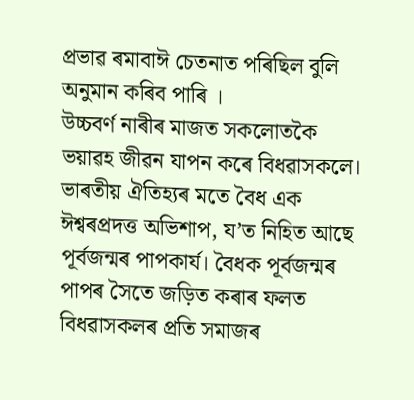প্ৰভাৱ ৰমাবাঈ চেতনাত পৰিছিল বুলি অনুমান কৰিব পাৰি ।
উচ্চবৰ্ণ নাৰীৰ মাজত সকলোতকৈ ভয়াৱহ জীৱন যাপন কৰে বিধৱাসকলে। ভাৰতীয় ঐতিহ্যৰ মতে বৈধ এক ঈশ্বৰপ্ৰদত্ত অভিশাপ, য’ত নিহিত আছে পূর্বজন্মৰ পাপকার্য। বৈধক পূর্বজন্মৰ পাপৰ সৈতে জড়িত কৰাৰ ফলত বিধৱাসকলৰ প্রতি সমাজৰ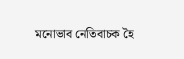মনোভাব নেতিবাচক হৈ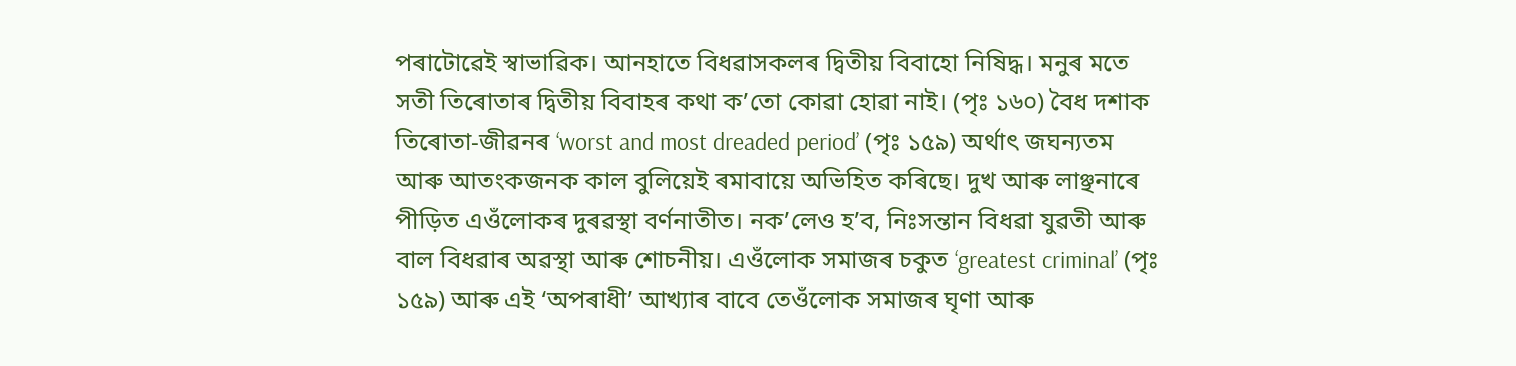পৰাটোৱেই স্বাভাৱিক। আনহাতে বিধৱাসকলৰ দ্বিতীয় বিবাহো নিষিদ্ধ। মনুৰ মতে সতী তিৰোতাৰ দ্বিতীয় বিবাহৰ কথা ক’তো কোৱা হোৱা নাই। (পৃঃ ১৬০) বৈধ দশাক তিৰোতা-জীৱনৰ ‘worst and most dreaded period’ (পৃঃ ১৫৯) অৰ্থাৎ জঘন্যতম আৰু আতংকজনক কাল বুলিয়েই ৰমাবায়ে অভিহিত কৰিছে। দুখ আৰু লাঞ্ছনাৰে পীড়িত এওঁলোকৰ দুৰৱস্থা বৰ্ণনাতীত। নক’লেও হ’ব, নিঃসন্তান বিধৱা যুৱতী আৰু বাল বিধৱাৰ অৱস্থা আৰু শোচনীয়। এওঁলোক সমাজৰ চকুত ‘greatest criminal’ (পৃঃ ১৫৯) আৰু এই ‘অপৰাধী’ আখ্যাৰ বাবে তেওঁলোক সমাজৰ ঘৃণা আৰু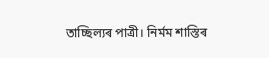তাচ্ছিল্যৰ পাত্ৰী। নিৰ্মম শাস্তিৰ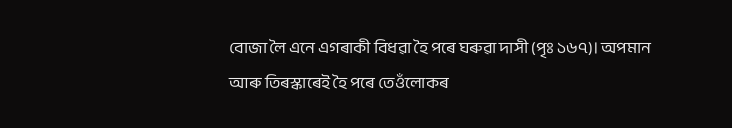বোজা লৈ এনে এগৰাকী বিধৱা হৈ পৰে ঘৰুৱা দাসী (পৃঃ ১৬৭)। অপমান আৰু তিৰস্কাৰেই হৈ পৰে তেওঁলোকৰ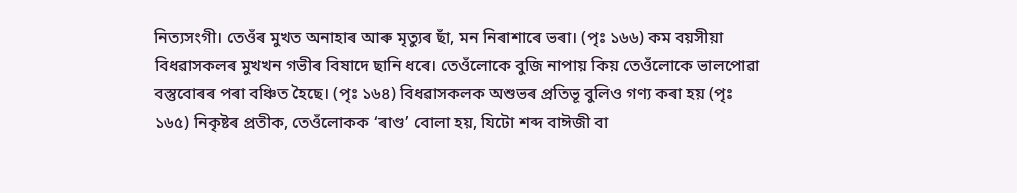নিত্যসংগী। তেওঁৰ মুখত অনাহাৰ আৰু মৃত্যুৰ ছাঁ, মন নিৰাশাৰে ভৰা। (পৃঃ ১৬৬) কম বয়সীয়া বিধৱাসকলৰ মুখখন গভীৰ বিষাদে ছানি ধৰে। তেওঁলোকে বুজি নাপায় কিয় তেওঁলোকে ভালপোৱা বস্তুবোৰৰ পৰা বঞ্চিত হৈছে। (পৃঃ ১৬৪) বিধৱাসকলক অশুভৰ প্ৰতিভূ বুলিও গণ্য কৰা হয় (পৃঃ ১৬৫) নিকৃষ্টৰ প্ৰতীক, তেওঁলোকক ‘ৰাণ্ড’ বোলা হয়, যিটো শব্দ বাঈজী বা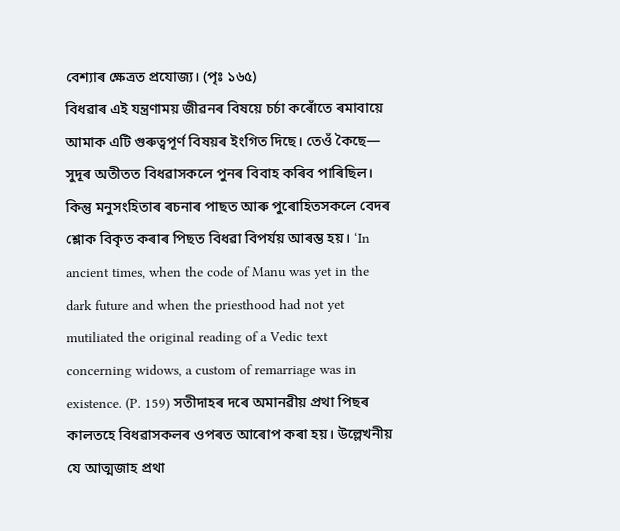বেশ্যাৰ ক্ষেত্ৰত প্ৰযোজ্য। (পৃঃ ১৬৫)
বিধৱাৰ এই যন্ত্ৰণাময় জীৱনৰ বিষয়ে চৰ্চা কৰোঁতে ৰমাবায়ে আমাক এটি গুৰুত্বপূৰ্ণ বিষয়ৰ ইংগিত দিছে। তেওঁ কৈছে— সুদূৰ অতীতত বিধৱাসকলে পুনৰ বিবাহ কৰিব পাৰিছিল। কিন্তু মনুসংহিতাৰ ৰচনাৰ পাছত আৰু পুৰোহিতসকলে বেদৰ শ্লোক বিকৃত কৰাৰ পিছত বিধৱা বিপর্যয় আৰম্ভ হয়। ‘In ancient times, when the code of Manu was yet in the dark future and when the priesthood had not yet mutiliated the original reading of a Vedic text concerning widows, a custom of remarriage was in existence. (P. 159) সতীদাহৰ দৰে অমানৱীয় প্ৰথা পিছৰ কালতহে বিধৱাসকলৰ ওপৰত আৰোপ কৰা হয়। উল্লেখনীয় যে আত্মজাহ প্রথা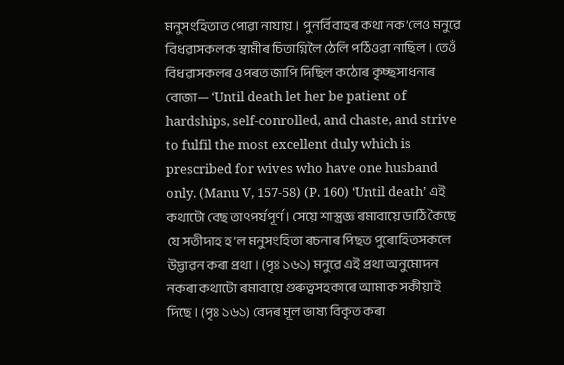মনুসংহিতাত পোৱা নাযায়। পুনর্বিবাহৰ কথা নক’লেও মনুৱে বিধৱাসকলক স্বামীৰ চিতাগ্নিলৈ ঠেলি পঠিওৱা নাছিল। তেওঁ বিধৱাসকলৰ ওপৰত জাপি দিছিল কঠোৰ কৃচ্ছসাধনাৰ বোজা— ‘Until death let her be patient of hardships, self-conrolled, and chaste, and strive to fulfil the most excellent duly which is prescribed for wives who have one husband only. (Manu V, 157-58) (P. 160) ‘Until death’ এই কথাটো বেছ তাৎপর্যপূর্ণ। সেয়ে শাস্ত্ৰজ্ঞ ৰমাবায়ে ডাঠি কৈছে যে সতীদাহ হ’ল মনুসংহিতা ৰচনাৰ পিছত পুৰোহিতসকলে উদ্ভাৱন কৰা প্ৰথা। (পৃঃ ১৬১) মনুৱে এই প্রথা অনুমোদন নকৰা কথাটো ৰমাবায়ে গুৰুত্বসহকাৰে আমাক সকীয়াই দিছে। (পৃঃ ১৬১) বেদৰ মূল ভাষ্য বিকৃত কৰা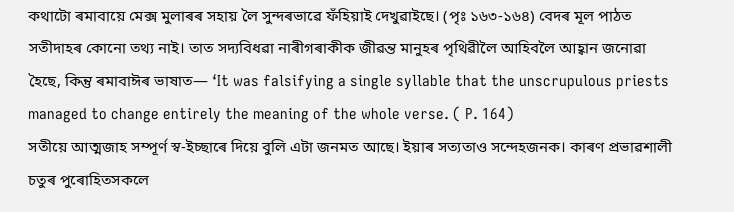কথাটো ৰমাবায়ে মেক্স মুলাৰৰ সহায় লৈ সুন্দৰভাৱে ফঁহিয়াই দেখুৱাইছে। (পৃঃ ১৬৩-১৬৪) বেদৰ মূল পাঠত সতীদাহৰ কোনো তথ্য নাই। তাত সদ্যবিধৱা নাৰীগৰাকীক জীৱন্ত মানুহৰ পৃথিৱীলৈ আহিবলৈ আহ্বান জনোৱা হৈছে, কিন্তু ৰমাবাঈৰ ভাষাত— ‘It was falsifying a single syllable that the unscrupulous priests managed to change entirely the meaning of the whole verse. ( P. 164)
সতীয়ে আত্মজাহ সম্পূৰ্ণ স্ব-ইচ্ছাৰে দিয়ে বুলি এটা জনমত আছে। ইয়াৰ সত্যতাও সন্দেহজনক। কাৰণ প্ৰভাৱশালী চতুৰ পুৰোহিতসকলে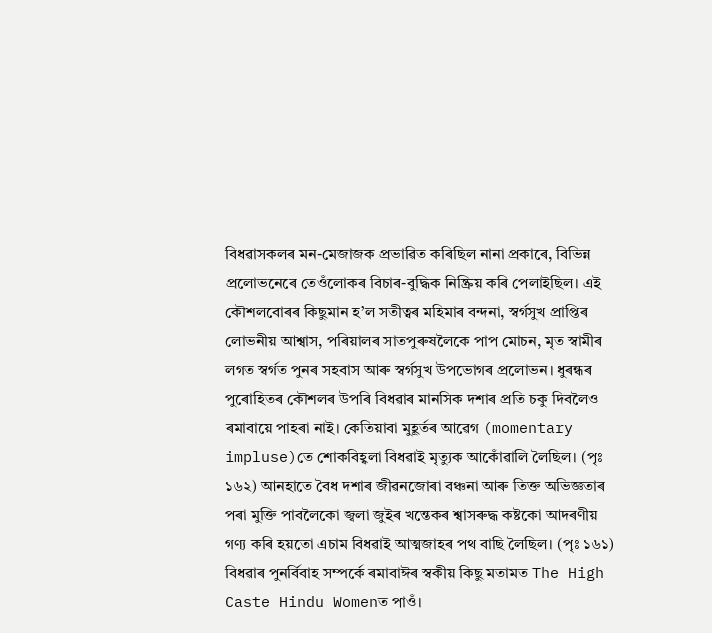বিধৱাসকলৰ মন-মেজাজক প্ৰভাৱিত কৰিছিল নানা প্ৰকাৰে, বিভিন্ন প্রলোভনেৰে তেওঁলোকৰ বিচাৰ-বুদ্ধিক নিষ্ক্রিয় কৰি পেলাইছিল। এই কৌশলবোৰৰ কিছুমান হ’ল সতীত্বৰ মহিমাৰ বন্দনা, স্বৰ্গসুখ প্রাপ্তিৰ লোভনীয় আশ্বাস, পৰিয়ালৰ সাতপুৰুষলৈকে পাপ মোচন, মৃত স্বামীৰ লগত স্বৰ্গত পুনৰ সহবাস আৰু স্বৰ্গসুখ উপভোগৰ প্রলোভন। ধুৰন্ধৰ পুৰোহিতৰ কৌশলৰ উপৰি বিধৱাৰ মানসিক দশাৰ প্ৰতি চকু দিবলৈও ৰমাবায়ে পাহৰা নাই। কেতিয়াবা মুহূৰ্তৰ আৱেগ (momentary impluse)তে শোকবিহ্বলা বিধৱাই মৃত্যুক আকোঁৱালি লৈছিল। (পৃঃ ১৬২) আনহাতে বৈধ দশাৰ জীৱনজোৰা বঞ্চনা আৰু তিক্ত অভিজ্ঞতাৰ পৰা মুক্তি পাবলৈকো জ্বলা জুইৰ খন্তেকৰ শ্বাসৰুদ্ধ কষ্টকো আদৰণীয় গণ্য কৰি হয়তো এচাম বিধৱাই আত্মজাহৰ পথ বাছি লৈছিল। (পৃঃ ১৬১) বিধৱাৰ পুনর্বিবাহ সম্পৰ্কে ৰমাবাঈৰ স্বকীয় কিছু মতামত The High Caste Hindu Womenত পাওঁ।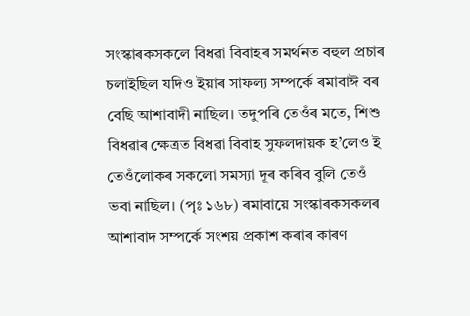সংস্কাৰকসকলে বিধৱা বিবাহৰ সমৰ্থনত বহুল প্ৰচাৰ চলাইছিল যদিও ইয়াৰ সাফল্য সম্পৰ্কে ৰমাবাঈ বৰ বেছি আশাবাদী নাছিল। তদুপৰি তেওঁৰ মতে, শিশু বিধৱাৰ ক্ষেত্ৰত বিধৱা বিবাহ সুফলদায়ক হ’লেও ই তেওঁলোকৰ সকলো সমস্যা দূৰ কৰিব বুলি তেওঁ ভবা নাছিল। (পৃঃ ১৬৮) ৰমাবায়ে সংস্কাৰকসকলৰ আশাবাদ সম্পর্কে সংশয় প্রকাশ কৰাৰ কাৰণ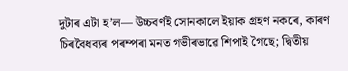দুটাৰ এটা হ’ল— উচ্চবর্ণই সোনকালে ইয়াক গ্ৰহণ নকৰে, কাৰণ চিৰবৈধব্যৰ পৰম্পৰা মনত গভীৰভাৱে শিপাই গৈছে; দ্বিতীয়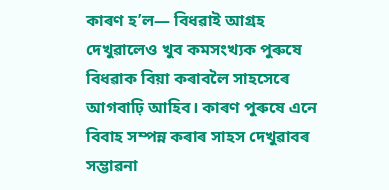কাৰণ হ’ল— বিধৱাই আগ্রহ দেখুৱালেও খুব কমসংখ্যক পুৰুষে বিধৱাক বিয়া কৰাবলৈ সাহসেৰে আগবাঢ়ি আহিব। কাৰণ পুৰুষে এনে বিবাহ সম্পন্ন কৰাৰ সাহস দেখুৱাবৰ সম্ভাৱনা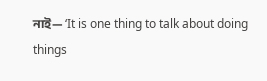নাই— ‘It is one thing to talk about doing things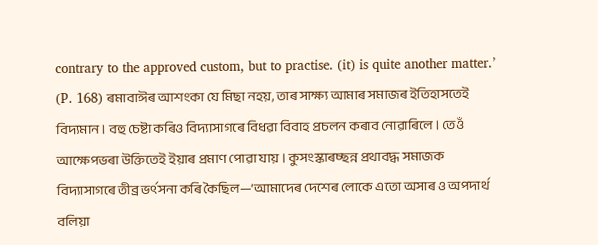contrary to the approved custom, but to practise. (it) is quite another matter.’ (P. 168) ৰমাবাঈৰ আশংকা যে মিছা নহয়, তাৰ সাক্ষ্য আমাৰ সমাজৰ ইতিহাসতেই বিদ্যমান। বহু চেষ্টা কৰিও বিদ্যাসাগৰে বিধৱা বিবাহ প্রচলন কৰাব নোৱাৰিলে। তেওঁ আক্ষেপভৰা উক্তিতেই ইয়াৰ প্ৰমাণ পোৱা যায়। কুসংস্কাৰচ্ছন্ন প্রথাবদ্ধ সমাজক বিদ্যাসাগৰে তীব্র ভর্ৎসনা কৰি কৈছিল—‘আমাদেৰ দেশেৰ লোকে এতো অসাৰ ও অপদার্থ বলিয়া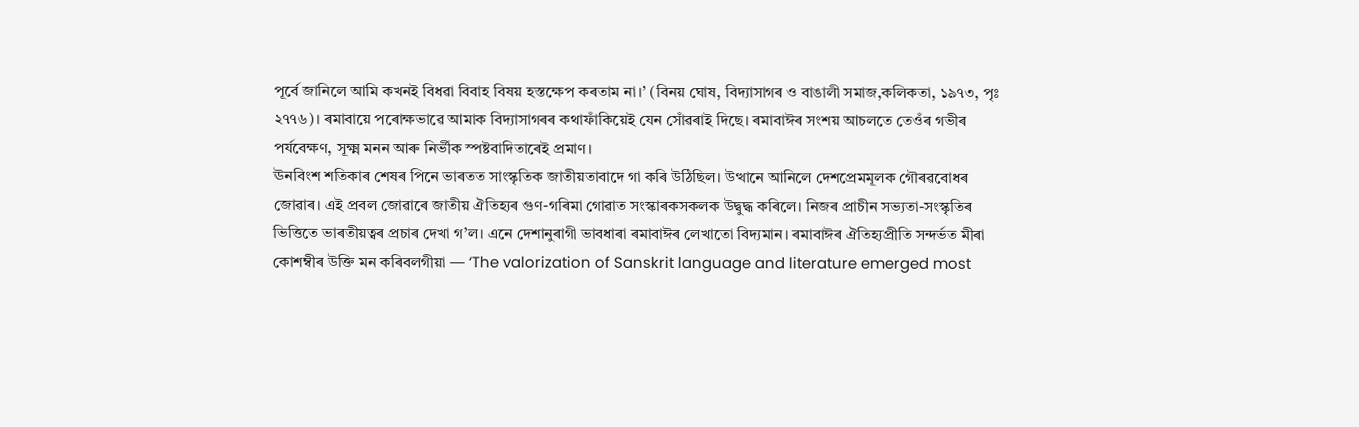পূর্বে জানিলে আমি কখনই বিধৱা বিবাহ বিষয় হস্তক্ষেপ কৰতাম না।’ (বিনয় ঘোষ, বিদ্যাসাগৰ ও বাঙালী সমাজ,কলিকতা, ১৯৭৩, পৃঃ ২৭৭৬)। ৰমাবায়ে পৰোক্ষভাৱে আমাক বিদ্যাসাগৰৰ কথাফাঁকিয়েই যেন সোঁৱৰাই দিছে। ৰমাবাঈৰ সংশয় আচলতে তেওঁৰ গভীৰ পৰ্যবেক্ষণ, সূক্ষ্ম মনন আৰু নিৰ্ভীক স্পষ্টবাদিতাৰেই প্ৰমাণ।
ঊনবিংশ শতিকাৰ শেষৰ পিনে ভাৰতত সাংস্কৃতিক জাতীয়তাবাদে গা কৰি উঠিছিল। উত্থানে আনিলে দেশপ্রেমমূলক গৌৰৱবোধৰ জোৱাৰ। এই প্রবল জোৱাৰে জাতীয় ঐতিহ্যৰ গুণ-গৰিমা গোৱাত সংস্কাৰকসকলক উদ্বুদ্ধ কৰিলে। নিজৰ প্ৰাচীন সভ্যতা-সংস্কৃতিৰ ভিত্তিতে ভাৰতীয়ত্বৰ প্ৰচাৰ দেখা গ’ল। এনে দেশানুৰাগী ভাবধাৰা ৰমাবাঈৰ লেখাতো বিদ্যমান। ৰমাবাঈৰ ঐতিহ্যপ্রীতি সন্দৰ্ভত মীৰা কোশম্বীৰ উক্তি মন কৰিবলগীয়া — ‘The valorization of Sanskrit language and literature emerged most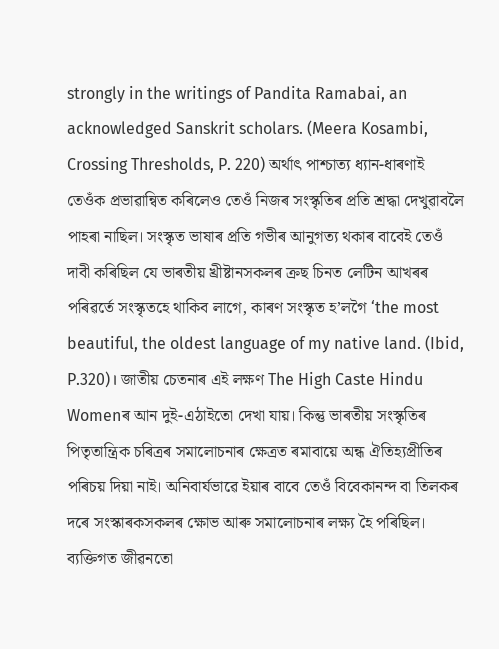strongly in the writings of Pandita Ramabai, an acknowledged Sanskrit scholars. (Meera Kosambi, Crossing Thresholds, P. 220) অর্থাৎ পাশ্চাত্য ধ্যান-ধাৰণাই তেওঁক প্ৰভাৱান্বিত কৰিলেও তেওঁ নিজৰ সংস্কৃতিৰ প্ৰতি শ্ৰদ্ধা দেখুৱাবলৈ পাহৰা নাছিল। সংস্কৃত ভাষাৰ প্ৰতি গভীৰ আনুগত্য থকাৰ বাবেই তেওঁ দাবী কৰিছিল যে ভাৰতীয় খ্ৰীষ্টানসকলৰ ক্ৰছ চিনত লেটিন আখৰৰ পৰিৱৰ্তে সংস্কৃতহে থাকিব লাগে, কাৰণ সংস্কৃত হ’লগৈ ‘the most beautiful, the oldest language of my native land. (Ibid, P.320)। জাতীয় চেতনাৰ এই লক্ষণ The High Caste Hindu Womenৰ আন দুই-এঠাইতো দেখা যায়। কিন্তু ভাৰতীয় সংস্কৃতিৰ পিতৃতান্ত্ৰিক চৰিত্ৰৰ সমালোচনাৰ ক্ষেত্ৰত ৰমাবায়ে অন্ধ ঐতিহ্যপ্রীতিৰ পৰিচয় দিয়া নাই। অনিবার্যভাৱে ইয়াৰ বাবে তেওঁ বিবেকানন্দ বা তিলকৰ দৰে সংস্কাৰকসকলৰ ক্ষোভ আৰু সমালোচনাৰ লক্ষ্য হৈ পৰিছিল। ব্যক্তিগত জীৱনতো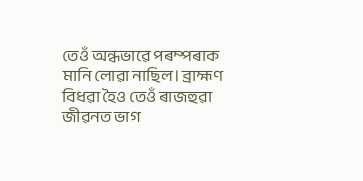তেওঁ অন্ধভাৱে পৰম্পৰাক মানি লোৱা নাছিল। ব্ৰাহ্মণ বিধৱা হৈও তেওঁ ৰাজহুৱা জীৱনত ভাগ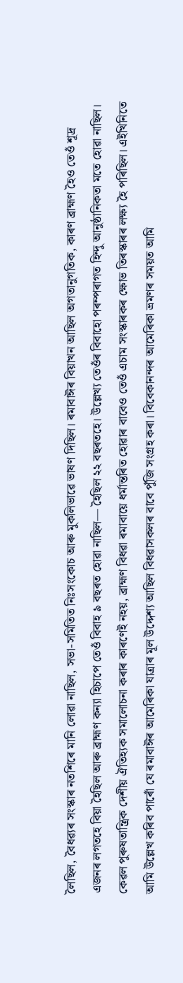লৈছিল, বৈধৱ্যৰ সংস্কাৰ নতশিৰে মানি লোৱা নাছিল, সভা-সমিতিত নিঃসংকোচ আৰু মুকলিভাৱে ভাষণ দিছিল। ৰমাবাঈৰ বিয়াখন আছিল অগতানুগতিক, কাৰণ ব্ৰাহ্মণ হৈও তেওঁ শূদ্ৰ এজনৰ লগতহে বিয়া হৈছিল আৰু ব্ৰাহ্মণ কন্যা হিচাপে তেওঁ বিবাহ ৯ বছৰত হোৱা নাছিল— হৈছিল ২২ বছৰতহে। উল্লেখ্য তেওঁৰ বিবাহো পৰম্পৰাগত হিন্দু আনুষ্ঠানিকতা মতে হোৱা নাছিল।
কেৱল পুৰুষতান্ত্রিক দেশীয় ঐতিহ্যক সমালোচনা কৰাৰ কাৰণেই নহয়, ব্ৰাহ্মণ বিধৱা ৰমাবায়ে ধৰ্মান্তৰিত হোৱাৰ বাবেও তেওঁ এচাম সংস্কাৰকৰ ক্ষোভ তিৰস্কাৰৰ লক্ষ্য হৈ পৰিছিল। এইখিনিতে আমি উল্লেখ কৰিব পাৰোঁ যে ৰমাবাঈৰ আমেৰিকা যাত্ৰাৰ মূল উদ্দেশ্য আছিল বিধৱাসকলৰ বাবে পুঁজি সংগ্ৰহ কৰা। বিবেকানন্দৰ আমেৰিকা ভ্ৰমণৰ সময়ত আমি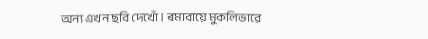অন্য এখন ছবি দেখোঁ। ৰমাবায়ে মুকলিভাৱে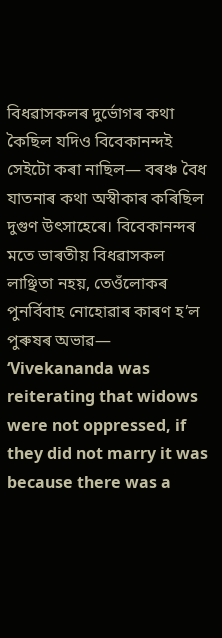বিধৱাসকলৰ দুৰ্ভোগৰ কথা কৈছিল যদিও বিবেকানন্দই সেইটো কৰা নাছিল— বৰঞ্চ বৈধ যাতনাৰ কথা অস্বীকাৰ কৰিছিল দুগুণ উৎসাহেৰে। বিবেকানন্দৰ মতে ভাৰতীয় বিধৱাসকল লাঞ্ছিতা নহয়, তেওঁলোকৰ পুনর্বিবাহ নোহোৱাৰ কাৰণ হ’ল পুৰুষৰ অভাৱ— ‘Vivekananda was reiterating that widows were not oppressed, if they did not marry it was because there was a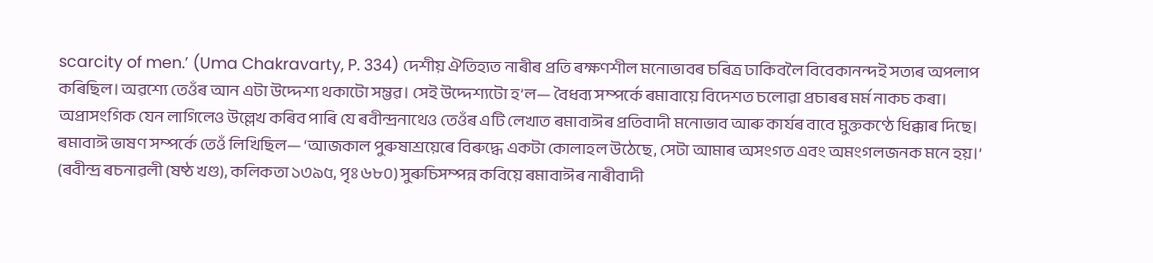scarcity of men.’ (Uma Chakravarty, P. 334) দেশীয় ঐতিহ্যত নাৰীৰ প্ৰতি ৰক্ষণশীল মনোভাবৰ চৰিত্ৰ ঢাকিবলৈ বিবেকানন্দই সত্যৰ অপলাপ কৰিছিল। অৱশ্যে তেওঁৰ আন এটা উদ্দেশ্য থকাটো সম্ভৱ। সেই উদ্দেশ্যটো হ’ল— বৈধব্য সম্পৰ্কে ৰমাবায়ে বিদেশত চলোৱা প্ৰচাৰৰ মৰ্ম নাকচ কৰা। অপ্রাসংগিক যেন লাগিলেও উল্লেখ কৰিব পাৰি যে ৰবীন্দ্ৰনাথেও তেওঁৰ এটি লেখাত ৰমাবাঈৰ প্ৰতিবাদী মনোভাব আৰু কাৰ্যৰ বাবে মুক্তকণ্ঠে ধিক্কাৰ দিছে। ৰমাবাঈ ভাষণ সম্পর্কে তেওঁ লিখিছিল— ‘আজকাল পুৰুষাশ্রয়েৰে বিৰুদ্ধে একটা কোলাহল উঠেছে, সেটা আমাৰ অসংগত এবং অমংগলজনক মনে হয়।’ (ৰবীন্দ্ৰ ৰচনাৱলী (ষষ্ঠ খণ্ড), কলিকতা ১৩৯৫, পৃঃ ৬৮০) সুৰুচিসম্পন্ন কবিয়ে ৰমাবাঈৰ নাৰীবাদী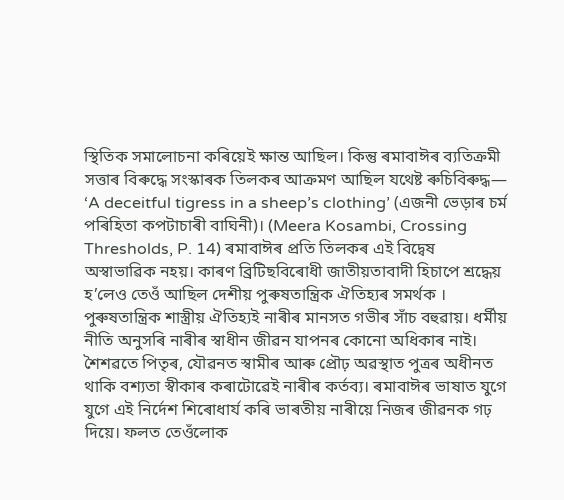স্থিতিক সমালোচনা কৰিয়েই ক্ষান্ত আছিল। কিন্তু ৰমাবাঈৰ ব্যতিক্রমী সত্তাৰ বিৰুদ্ধে সংস্কাৰক তিলকৰ আক্ৰমণ আছিল যথেষ্ট ৰুচিবিৰুদ্ধ— ‘A deceitful tigress in a sheep’s clothing’ (এজনী ভেড়াৰ চৰ্ম পৰিহিতা কপটাচাৰী বাঘিনী)। (Meera Kosambi, Crossing Thresholds, P. 14) ৰমাবাঈৰ প্ৰতি তিলকৰ এই বিদ্বেষ অস্বাভাৱিক নহয়। কাৰণ ব্ৰিটিছবিৰোধী জাতীয়তাবাদী হিচাপে শ্রদ্ধেয় হ’লেও তেওঁ আছিল দেশীয় পুৰুষতান্ত্রিক ঐতিহ্যৰ সমৰ্থক ।
পুৰুষতান্ত্রিক শাস্ত্ৰীয় ঐতিহ্যই নাৰীৰ মানসত গভীৰ সাঁচ বহুৱায়। ধর্মীয় নীতি অনুসৰি নাৰীৰ স্বাধীন জীৱন যাপনৰ কোনো অধিকাৰ নাই। শৈশৱতে পিতৃৰ, যৌৱনত স্বামীৰ আৰু প্রৌঢ় অৱস্থাত পুত্ৰৰ অধীনত থাকি বশ্যতা স্বীকাৰ কৰাটোৱেই নাৰীৰ কৰ্তব্য। ৰমাবাঈৰ ভাষাত যুগে যুগে এই নিৰ্দেশ শিৰোধাৰ্য কৰি ভাৰতীয় নাৰীয়ে নিজৰ জীৱনক গঢ় দিয়ে। ফলত তেওঁলোক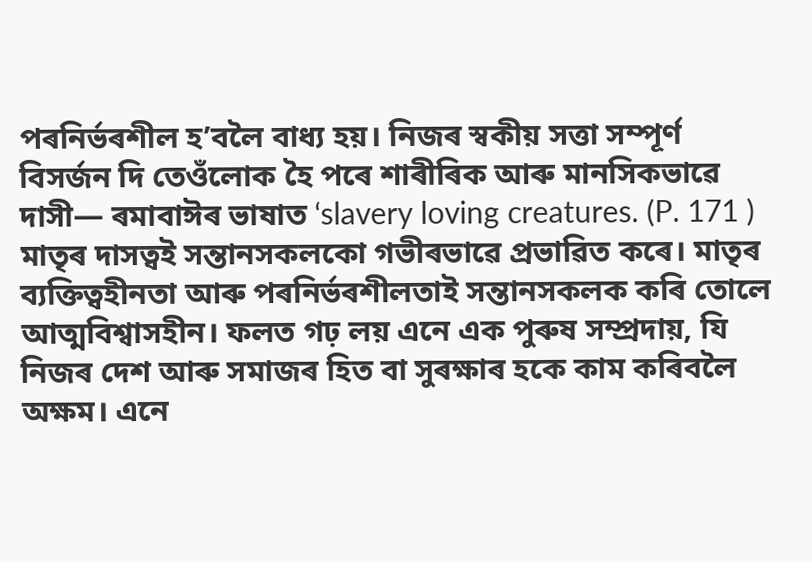পৰনিৰ্ভৰশীল হ’বলৈ বাধ্য হয়। নিজৰ স্বকীয় সত্তা সম্পূর্ণ বিসর্জন দি তেওঁলোক হৈ পৰে শাৰীৰিক আৰু মানসিকভাৱে দাসী— ৰমাবাঈৰ ভাষাত ‘slavery loving creatures. (P. 171 ) মাতৃৰ দাসত্বই সন্তানসকলকো গভীৰভাৱে প্ৰভাৱিত কৰে। মাতৃৰ ব্যক্তিত্বহীনতা আৰু পৰনিৰ্ভৰশীলতাই সন্তানসকলক কৰি তোলে আত্মবিশ্বাসহীন। ফলত গঢ় লয় এনে এক পুৰুষ সম্প্রদায়, যি নিজৰ দেশ আৰু সমাজৰ হিত বা সুৰক্ষাৰ হকে কাম কৰিবলৈ অক্ষম। এনে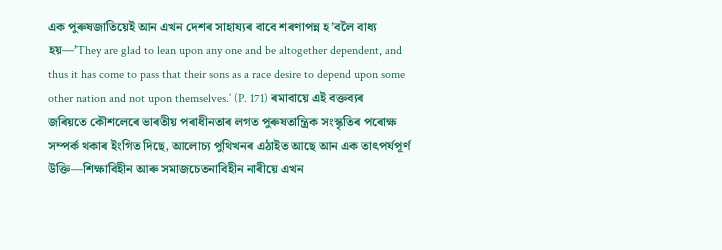এক পুৰুষজাতিয়েই আন এখন দেশৰ সাহায্যৰ বাবে শৰণাপন্ন হ’বলৈ বাধ্য হয়—’They are glad to lean upon any one and be altogether dependent, and thus it has come to pass that their sons as a race desire to depend upon some other nation and not upon themselves.’ (P. 171) ৰমাবায়ে এই বক্তব্যৰ জৰিয়তে কৌশলেৰে ভাৰতীয় পৰাধীনতাৰ লগত পুৰুষতান্ত্ৰিক সংস্কৃতিৰ পৰোক্ষ সম্পৰ্ক থকাৰ ইংগিত দিছে, আলোচ্য পুথিখনৰ এঠাইত আছে আন এক তাৎপর্যপূর্ণ উক্তি—শিক্ষাবিহীন আৰু সমাজচেতনাবিহীন নাৰীয়ে এখন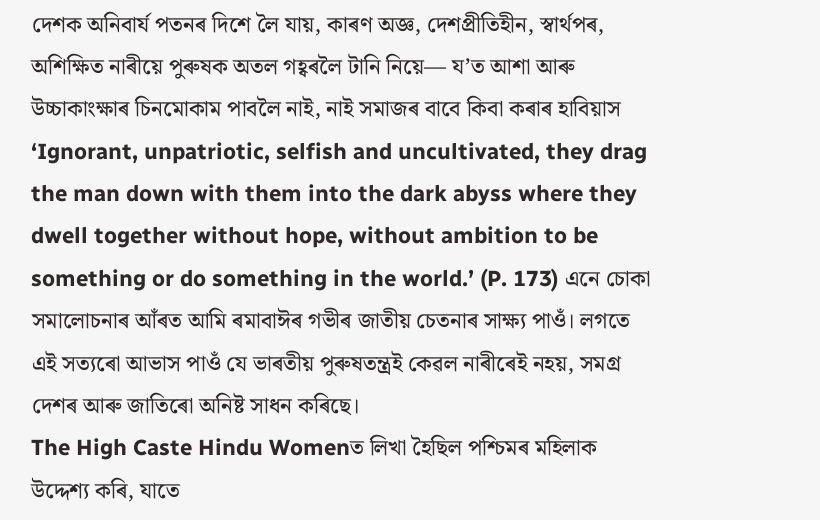দেশক অনিবার্য পতনৰ দিশে লৈ যায়, কাৰণ অজ্ঞ, দেশপ্রীতিহীন, স্বাৰ্থপৰ, অশিক্ষিত নাৰীয়ে পুৰুষক অতল গহ্বৰলৈ টানি নিয়ে— য’ত আশা আৰু উচ্চাকাংক্ষাৰ চিনমোকাম পাবলৈ নাই, নাই সমাজৰ বাবে কিবা কৰাৰ হাবিয়াস ‘Ignorant, unpatriotic, selfish and uncultivated, they drag the man down with them into the dark abyss where they dwell together without hope, without ambition to be something or do something in the world.’ (P. 173) এনে চোকা সমালোচনাৰ আঁৰত আমি ৰমাবাঈৰ গভীৰ জাতীয় চেতনাৰ সাক্ষ্য পাওঁ। লগতে এই সত্যৰো আভাস পাওঁ যে ভাৰতীয় পুৰুষতন্ত্রই কেৱল নাৰীৰেই নহয়, সমগ্ৰ দেশৰ আৰু জাতিৰো অনিষ্ট সাধন কৰিছে।
The High Caste Hindu Womenত লিখা হৈছিল পশ্চিমৰ মহিলাক উদ্দেশ্য কৰি, যাতে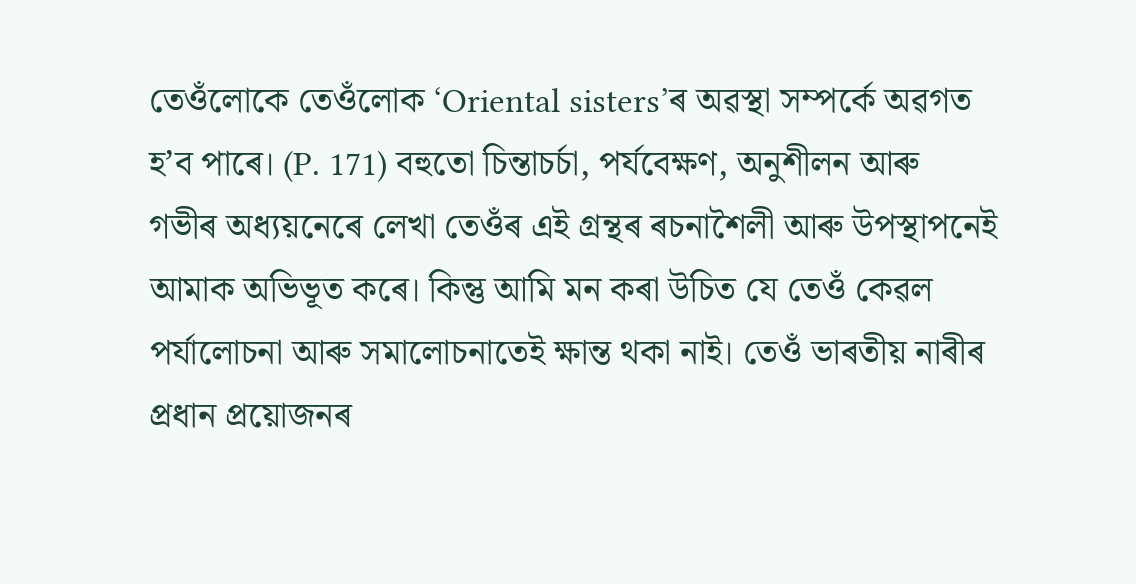তেওঁলোকে তেওঁলোক ‘Oriental sisters’ৰ অৱস্থা সম্পৰ্কে অৱগত হ’ব পাৰে। (P. 171) বহুতো চিন্তাচর্চা, পর্যবেক্ষণ, অনুশীলন আৰু গভীৰ অধ্যয়নেৰে লেখা তেওঁৰ এই গ্ৰন্থৰ ৰচনাশৈলী আৰু উপস্থাপনেই আমাক অভিভূত কৰে। কিন্তু আমি মন কৰা উচিত যে তেওঁ কেৱল পৰ্যালোচনা আৰু সমালোচনাতেই ক্ষান্ত থকা নাই। তেওঁ ভাৰতীয় নাৰীৰ প্ৰধান প্ৰয়োজনৰ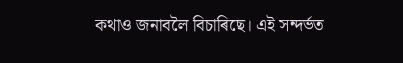কথাও জনাবলৈ বিচাৰিছে। এই সন্দৰ্ভত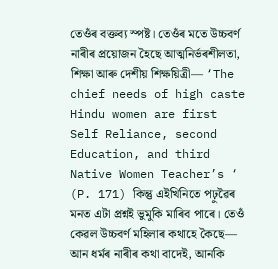তেওঁৰ বক্তব্য স্পষ্ট। তেওঁৰ মতে উচ্চবৰ্ণ নাৰীৰ প্ৰয়োজন হৈছে আত্মনিৰ্ভৰশীলতা, শিক্ষা আৰু দেশীয় শিক্ষয়িত্রী— ‘The chief needs of high caste Hindu women are first Self Reliance, second Education, and third Native Women Teacher’s ‘ (P. 171) কিন্তু এইখিনিতে পঢ়ুৱৈৰ মনত এটা প্ৰশ্নই ভুমুকি মাৰিব পাৰে। তেওঁ কেৱল উচ্চবৰ্ণ মহিলাৰ কথাহে কৈছে— আন ধৰ্মৰ নাৰীৰ কথা বাদেই, আনকি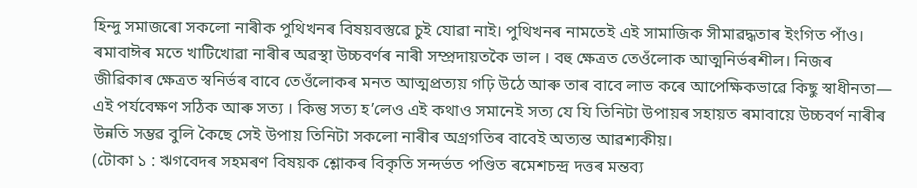হিন্দু সমাজৰো সকলো নাৰীক পুথিখনৰ বিষয়বস্তুৱে চুই যোৱা নাই। পুথিখনৰ নামতেই এই সামাজিক সীমাৱদ্ধতাৰ ইংগিত পাঁও। ৰমাবাঈৰ মতে খাটিখোৱা নাৰীৰ অৱস্থা উচ্চবৰ্ণৰ নাৰী সম্প্রদায়তকৈ ভাল । বহু ক্ষেত্ৰত তেওঁলোক আত্মনিৰ্ভৰশীল। নিজৰ জীৱিকাৰ ক্ষেত্ৰত স্বনিৰ্ভৰ বাবে তেওঁলোকৰ মনত আত্মপ্রত্যয় গঢ়ি উঠে আৰু তাৰ বাবে লাভ কৰে আপেক্ষিকভাৱে কিছু স্বাধীনতা— এই পর্যবেক্ষণ সঠিক আৰু সত্য । কিন্তু সত্য হ’লেও এই কথাও সমানেই সত্য যে যি তিনিটা উপায়ৰ সহায়ত ৰমাবায়ে উচ্চবৰ্ণ নাৰীৰ উন্নতি সম্ভৱ বুলি কৈছে সেই উপায় তিনিটা সকলো নাৰীৰ অগ্ৰগতিৰ বাবেই অত্যন্ত আৱশ্যকীয়।
(টোকা ১ : ঋগবেদৰ সহমৰণ বিষয়ক শ্লোকৰ বিকৃতি সন্দৰ্ভত পণ্ডিত ৰমেশচন্দ্ৰ দত্তৰ মন্তব্য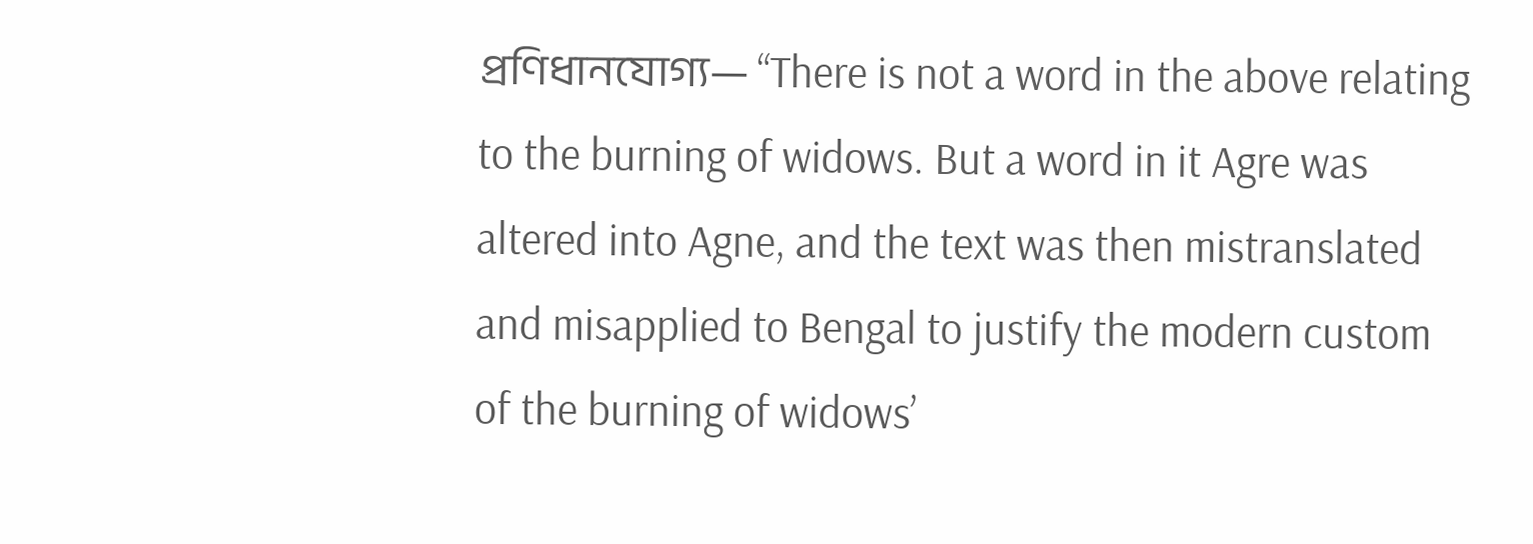প্রণিধানযোগ্য— “There is not a word in the above relating to the burning of widows. But a word in it Agre was altered into Agne, and the text was then mistranslated and misapplied to Bengal to justify the modern custom of the burning of widows’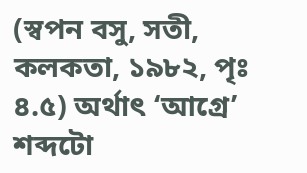(স্বপন বসু, সতী, কলকতা, ১৯৮২, পৃঃ ৪.৫) অর্থাৎ ‘আগ্রে’ শব্দটো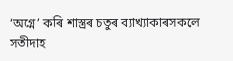‘অগ্নে’ কৰি শাস্ত্ৰৰ চতুৰ ব্যাখ্যাকাৰসকলে সতীদাহ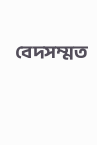বেদসম্মত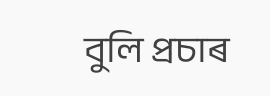বুলি প্ৰচাৰ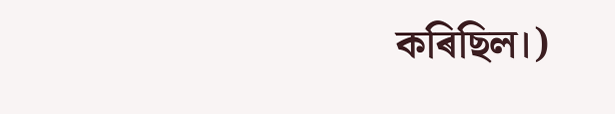কৰিছিল।)